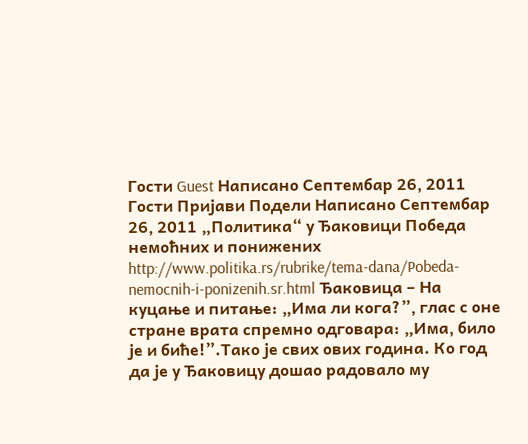Гости Guest Написано Септембар 26, 2011 Гости Пријави Подели Написано Септембар 26, 2011 „Политика“ у Ђаковици Победа немоћних и понижених http://www.politika.rs/rubrike/tema-dana/Pobeda-nemocnih-i-ponizenih.sr.html Ђаковица – На куцање и питање: „Има ли кога?”, глас с оне стране врата спремно одговара: „Има, било је и биће!”.Тако је свих ових година. Ко год да је у Ђаковицу дошао радовало му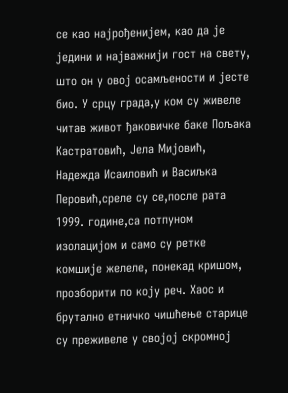се као најрођенијем, као да је једини и најважнији гост на свету, што он у овој осамљености и јесте био. У срцу града,у ком су живеле читав живот ђаковичке баке Пољака Кастратовић, Јела Мијовић, Надежда Исаиловић и Васиљка Перовић,среле су се,после рата 1999. године,са потпуном изолацијом и само су ретке комшије желеле, понекад кришом, прозборити по коју реч. Хаос и брутално етничко чишћење старице су преживеле у својој скромној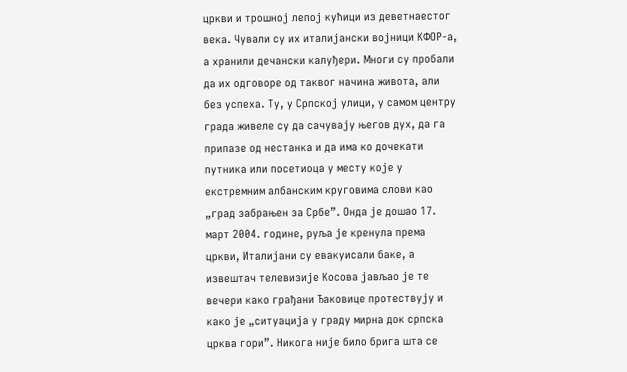цркви и трошној лепој кућици из деветнаестог века. Чували су их италијански војници КФОР-а, а хранили дечански калуђери. Многи су пробали да их одговоре од таквог начина живота, али без успеха. Ту, у Српској улици, у самом центру града живеле су да сачувају његов дух, да га припазе од нестанка и да има ко дочекати путника или посетиоца у месту које у екстремним албанским круговима слови као „град забрањен за Србе”. Онда је дошао 17. март 2004. године, руља је кренула према цркви, Италијани су евакуисали баке, а извештач телевизије Косова јављао је те вечери како грађани Ђаковице протествују и како је „ситуација у граду мирна док српска црква гори”. Никога није било брига шта се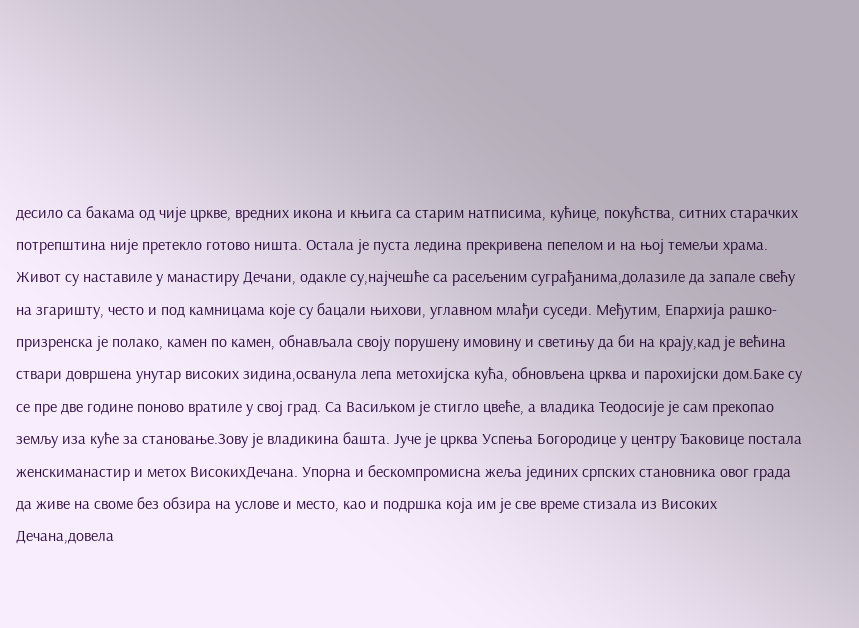десило са бакама од чије цркве, вредних икона и књига са старим натписима, кућице, покућства, ситних старачких потрепштина није претекло готово ништа. Остала је пуста ледина прекривена пепелом и на њој темељи храма. Живот су наставиле у манастиру Дечани, одакле су,најчешће са расељеним суграђанима,долазиле да запале свећу на згаришту, често и под камницама које су бацали њихови, углавном млађи суседи. Међутим, Епархија рашко-призренска је полако, камен по камен, обнављала своју порушену имовину и светињу да би на крају,кад је већина ствари довршена унутар високих зидина,осванула лепа метохијска кућа, обновљена црква и парохијски дом.Баке су се пре две године поново вратиле у свој град. Са Васиљком је стигло цвеће, а владика Теодосије је сам прекопао земљу иза куће за становање.Зову је владикина башта. Јуче је црква Успења Богородице у центру Ђаковице постала женскиманастир и метох ВисокихДечана. Упорна и бескомпромисна жеља јединих српских становника овог града да живе на своме без обзира на услове и место, као и подршка која им је све време стизала из Високих Дечана,довела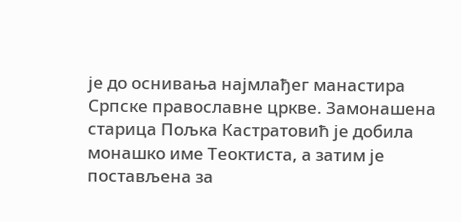је до оснивања најмлађег манастира Српске православне цркве. Замонашена старица Пољка Кастратовић је добила монашко име Теоктиста, а затим је постављена за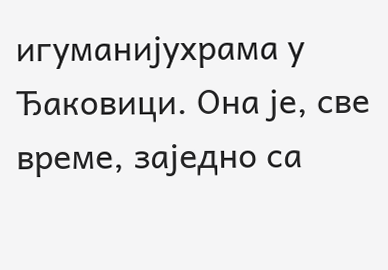игуманијухрама у Ђаковици. Она је, све време, заједно са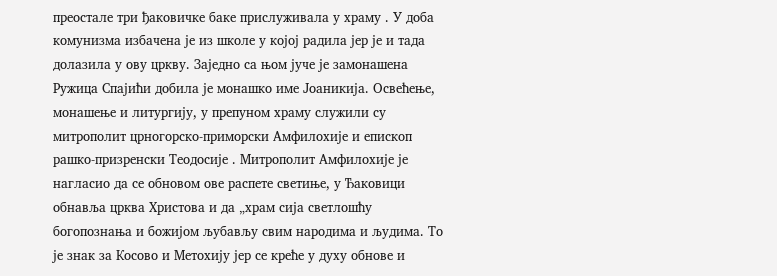преостале три ђаковичке баке прислуживала у храму . У доба комунизма избачена је из школе у којој радила јер је и тада долазила у ову цркву. Заједно са њом јуче је замонашена Ружица Спајићи добила је монашко име Јоаникија. Освећење, монашење и литургију, у препуном храму служили су митрополит црногорско-приморски Амфилохије и епископ рашко-призренски Теодосије . Митрополит Амфилохије је нагласио да се обновом ове распете светиње, у Ђаковици обнавља црква Христова и да „храм сија светлошћу богопознања и божијом љубављу свим народима и људима. То је знак за Косово и Метохију јер се креће у духу обнове и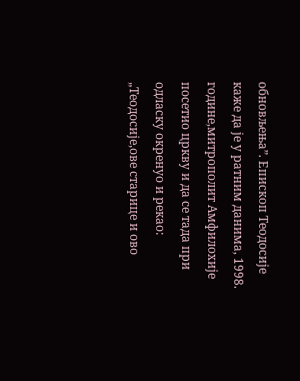обновљења”. Епископ Теодосије каже да је у ратним данима, 1998. године,митрополит Амфилохије посетио цркву и да се тада при одласку окренуо и рекао: „Теодосије,ове старице и ово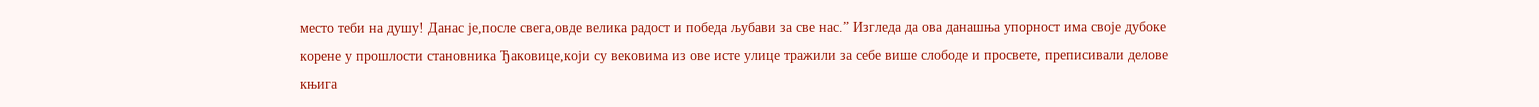место теби на душу! Данас је,после свега,овде велика радост и победа љубави за све нас.” Изгледа да ова данашња упорност има своје дубоке корене у прошлости становника Ђаковице,који су вековима из ове исте улице тражили за себе више слободе и просвете, преписивали делове књига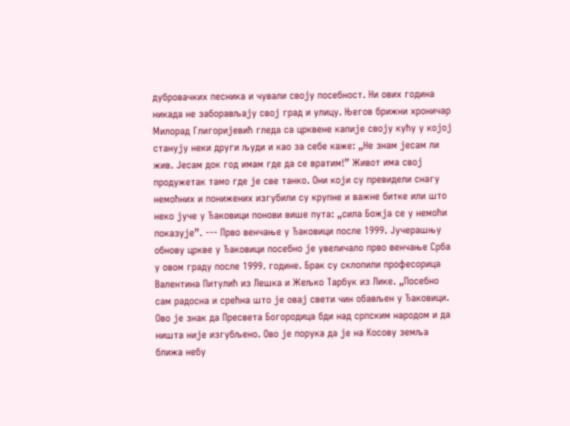дубровачких песника и чували своју посебност. Ни ових година никада не заборављају свој град и улицу. Његов брижни хроничар Милорад Глигоријевић гледа са црквене капије своју кућу у којој станују неки други људи и као за себе каже: „Не знам јесам ли жив. Јесам док год имам где да се вратим!” Живот има свој продужетак тамо где је све танко. Они који су превидели снагу немоћних и понижених изгубили су крупне и важне битке или што неко јуче у Ђаковици понови више пута: „сила Божја се у немоћи показује”. --- Прво венчање у Ђаковици после 1999. Јучерашњу обнову цркве у Ђаковици посебно је увеличало прво венчање Срба у овом граду после 1999. године. Брак су склопили професорица Валентина Питулић из Лешка и Жељко Тарбук из Лике. „Посебно сам радосна и срећна што је овај свети чин обављен у Ђаковици. Ово је знак да Пресвета Богородица бди над српским народом и да ништа није изгубљено. Ово је порука да је на Косову земља ближа небу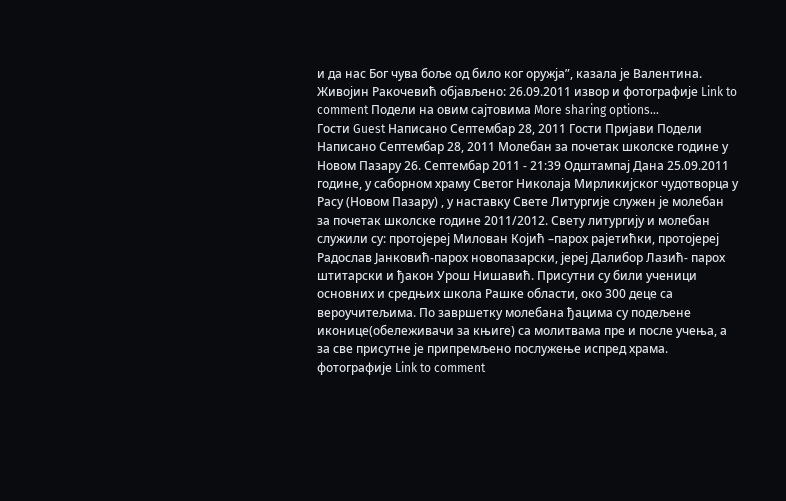и да нас Бог чува боље од било ког оружја”, казала је Валентина. Живојин Ракочевић објављено: 26.09.2011 извор и фотографије Link to comment Подели на овим сајтовима More sharing options...
Гости Guest Написано Септембар 28, 2011 Гости Пријави Подели Написано Септембар 28, 2011 Молебан за почетак школске године у Новом Пазару 26. Септембар 2011 - 21:39 Одштампај Дана 25.09.2011 године, у саборном храму Светог Николаја Мирликијског чудотворца у Расу (Новом Пазару) , у наставку Свете Литургије служен је молебан за почетак школске године 2011/2012. Свету литургију и молебан служили су: протојереј Милован Којић –парох рајетићки, протојереј Радослав Јанковић-парох новопазарски, јереј Далибор Лазић- парох штитарски и ђакон Урош Нишавић. Присутни су били ученици основних и средњих школа Рашке области, око 300 деце са вероучитељима. По завршетку молебана ђацима су подељене иконице(обележивачи за књиге) са молитвама пре и после учења, а за све присутне је припремљено послужење испред храма. фотографије Link to comment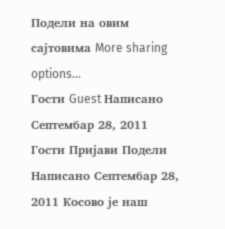Подели на овим сајтовима More sharing options...
Гости Guest Написано Септембар 28, 2011 Гости Пријави Подели Написано Септембар 28, 2011 Косово је наш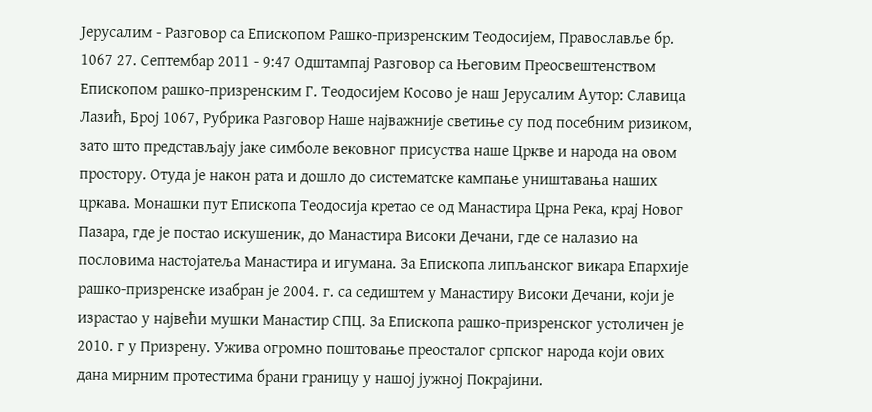Јерусалим - Разговор са Епископом Рашко-призренским Теодосијем, Православље бр. 1067 27. Септембар 2011 - 9:47 Одштампај Разговор са Његовим Преосвештенством Епископом рашко-призренским Г. Теодосијем Косово је наш Јерусалим Аутор: Славица Лазић, Број 1067, Рубрика Разговор Наше најважније светиње су под посебним ризиком, зато што представљају јаке симболе вековног присуства наше Цркве и народа на овом простору. Отуда је након рата и дошло до систематске кампање уништавања наших цркава. Монашки пут Епископа Теодосија кретао се од Манастира Црна Река, крај Новог Пазара, где је постао искушеник, до Манастира Високи Дечани, где се налазио на пословима настојатеља Манастира и игумана. За Епископа липљанског викара Епархије рашко-призренске изабран је 2004. г. са седиштем у Манастиру Високи Дечани, који је израстао у највећи мушки Манастир СПЦ. За Епископа рашко-призренског устоличен је 2010. г у Призрену. Ужива огромно поштовање преосталог српског народа који ових дана мирним протестима брани границу у нашој јужној Покрајини.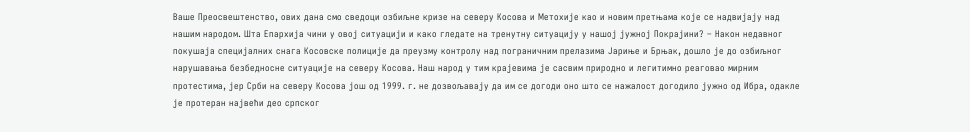Ваше Преосвештенство, ових дана смо сведоци озбиљне кризе на северу Косова и Метохије као и новим претњама које се надвијају над нашим народом. Шта Епархија чини у овој ситуацији и како гледате на тренутну ситуацију у нашој јужној Покрајини? – Након недавног покушаја специјалних снага Косовске полиције да преузму контролу над пограничним прелазима Јариње и Брњак, дошло је до озбиљног нарушавања безбедносне ситуације на северу Косова. Наш народ у тим крајевима је сасвим природно и легитимно реаговао мирним протестима, јер Срби на северу Косова још од 1999. г. не дозвољавају да им се догоди оно што се нажалост догодило јужно од Ибра, одакле је протеран највећи део српског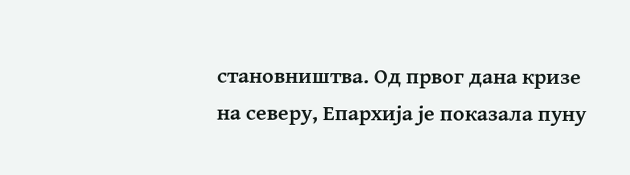становништва. Од првог дана кризе на северу, Епархија је показала пуну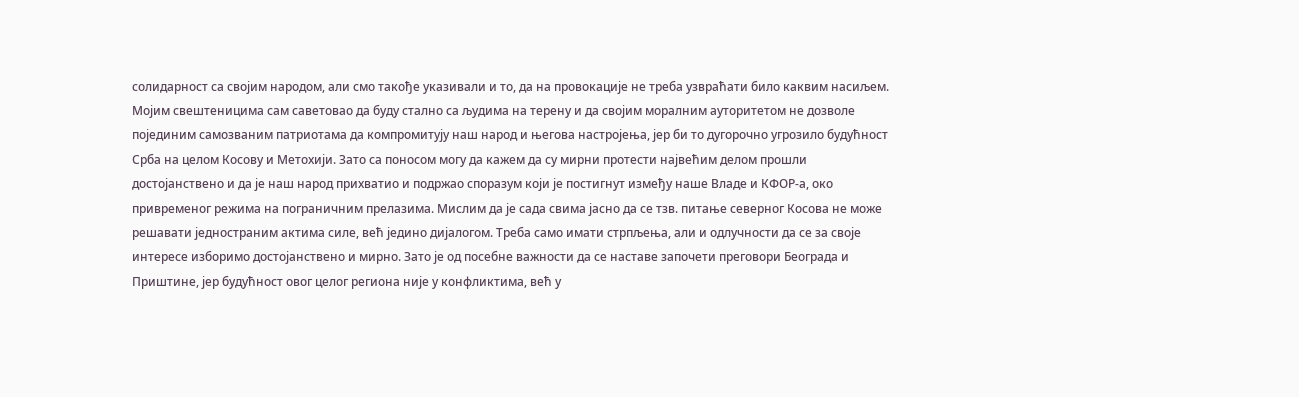солидарност са својим народом, али смо такође указивали и то, да на провокације не треба узвраћати било каквим насиљем. Мојим свештеницима сам саветовао да буду стално са људима на терену и да својим моралним ауторитетом не дозволе појединим самозваним патриотама да компромитују наш народ и његова настројења, јер би то дугорочно угрозило будућност Срба на целом Косову и Метохији. Зато са поносом могу да кажем да су мирни протести највећим делом прошли достојанствено и да је наш народ прихватио и подржао споразум који је постигнут између наше Владе и КФОР-а, око привременог режима на пограничним прелазима. Мислим да је сада свима јасно да се тзв. питање северног Косова не може решавати једностраним актима силе, већ једино дијалогом. Треба само имати стрпљења, али и одлучности да се за своје интересе изборимо достојанствено и мирно. Зато је од посебне важности да се наставе започети преговори Београда и Приштине, јер будућност овог целог региона није у конфликтима, већ у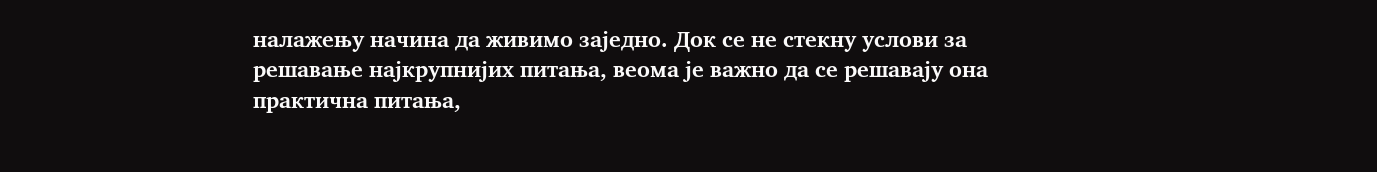налажењу начина да живимо заједно. Док се не стекну услови за решавање најкрупнијих питања, веома је важно да се решавају она практична питања,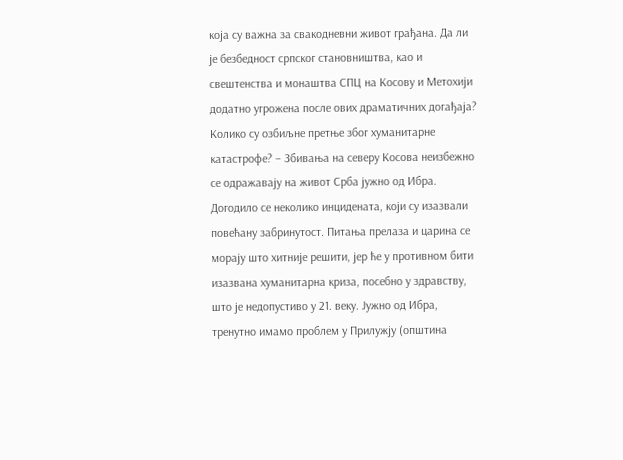која су важна за свакодневни живот грађана. Да ли је безбедност српског становништва, као и свештенства и монаштва СПЦ на Косову и Метохији додатно угрожена после ових драматичних догађаја? Колико су озбиљне претње због хуманитарне катастрофе? – Збивања на северу Косова неизбежно се одражавају на живот Срба јужно од Ибра. Догодило се неколико инцидената, који су изазвали повећану забринутост. Питања прелаза и царина се морају што хитније решити, јер ће у противном бити изазвана хуманитарна криза, посебно у здравству, што је недопустиво у 21. веку. Јужно од Ибра, тренутно имамо проблем у Прилужју (општина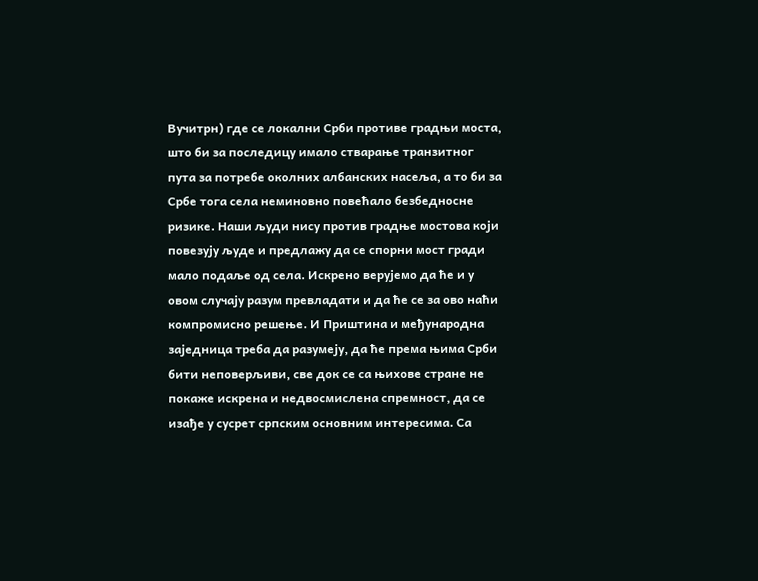Вучитрн) где се локални Срби противе градњи моста, што би за последицу имало стварање транзитног пута за потребе околних албанских насеља, а то би за Србе тога села неминовно повећало безбедносне ризике. Наши људи нису против градње мостова који повезују људе и предлажу да се спорни мост гради мало подаље од села. Искрено верујемо да ће и у овом случају разум превладати и да ће се за ово наћи компромисно решење. И Приштина и међународна заједница треба да разумеју, да ће према њима Срби бити неповерљиви, све док се са њихове стране не покаже искрена и недвосмислена спремност, да се изађе у сусрет српским основним интересима. Са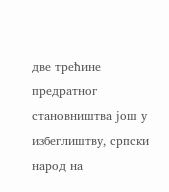две трећине предратног становништва још у избеглиштву, српски народ на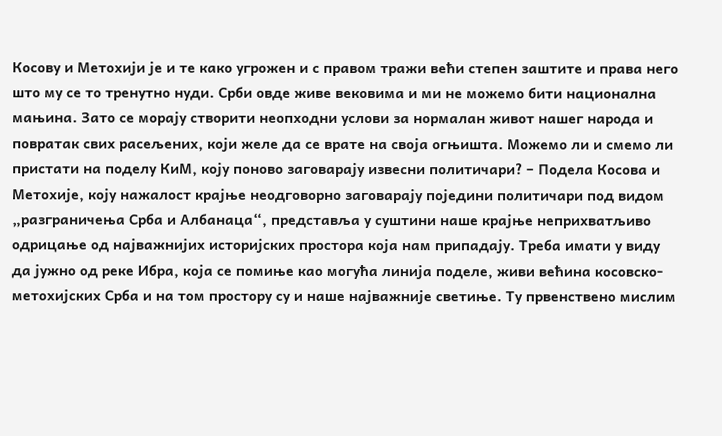Косову и Метохији је и те како угрожен и с правом тражи већи степен заштите и права него што му се то тренутно нуди. Срби овде живе вековима и ми не можемо бити национална мањина. Зато се морају створити неопходни услови за нормалан живот нашег народа и повратак свих расељених, који желе да се врате на своја огњишта. Можемо ли и смемо ли пристати на поделу КиМ, коју поново заговарају извесни политичари? – Подела Косова и Метохије, коју нажалост крајње неодговорно заговарају поједини политичари под видом „разграничења Срба и Албанаца“, представља у суштини наше крајње неприхватљиво одрицање од најважнијих историјских простора која нам припадају. Треба имати у виду да јужно од реке Ибра, која се помиње као могућа линија поделе, живи већина косовско-метохијских Срба и на том простору су и наше најважније светиње. Ту првенствено мислим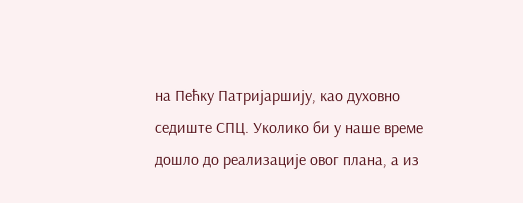на Пећку Патријаршију, као духовно седиште СПЦ. Уколико би у наше време дошло до реализације овог плана, а из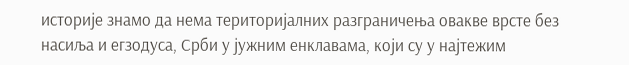историје знамо да нема територијалних разграничења овакве врсте без насиља и егзодуса, Срби у јужним енклавама, који су у најтежим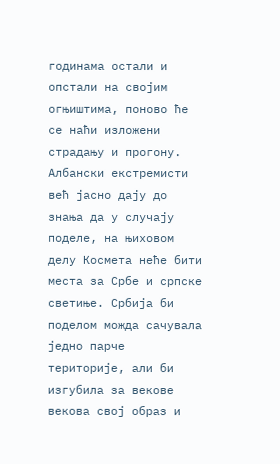годинама остали и опстали на својим огњиштима, поново ће се наћи изложени страдању и прогону. Албански екстремисти већ јасно дају до знања да у случају поделе, на њиховом делу Космета неће бити места за Србе и српске светиње. Србија би поделом можда сачувала једно парче територије, али би изгубила за векове векова свој образ и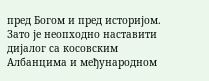пред Богом и пред историјом. Зато је неопходно наставити дијалог са косовским Албанцима и међународном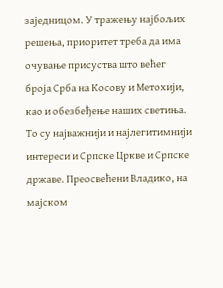заједницом. У тражењу најбољих решења, приоритет треба да има очување присуства што већег броја Срба на Косову и Метохији, као и обезбеђење наших светиња. То су најважнији и најлегитимнији интереси и Српске Цркве и Српске државе. Преосвећени Владико, на мајском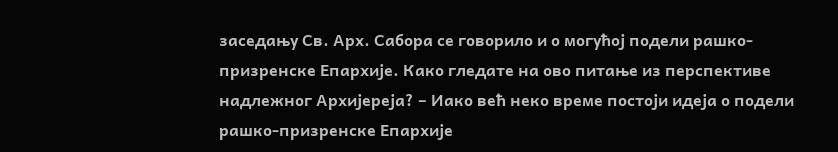заседању Св. Арх. Сабора се говорило и о могућој подели рашко-призренске Епархије. Како гледате на ово питање из перспективе надлежног Архијереја? – Иако већ неко време постоји идеја о подели рашко-призренске Епархије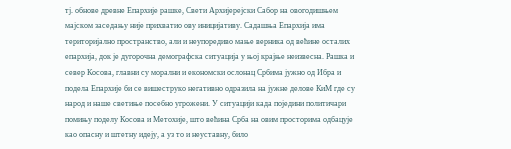тј. обнове древне Епархије рашке, Свети Архијерејски Сабор на овогодишњем мајском заседању није прихватио ову иницијативу. Садашња Епархија има територијално пространство, али и неупоредиво мање верника од већине осталих епархија, док је дугорочна демографска ситуација у њој крајње неизвесна. Рашка и север Косова, главни су морални и економски ослонац Србима јужно од Ибра и подела Епархије би се вишеструко негативно одразила на јужне делове КиМ где су народ и наше светиње посебно угрожени. У ситуацији када поједини политичари помињу поделу Косова и Метохије, што већина Срба на овим просторима одбацује као опасну и штетну идеју, а уз то и неуставну, било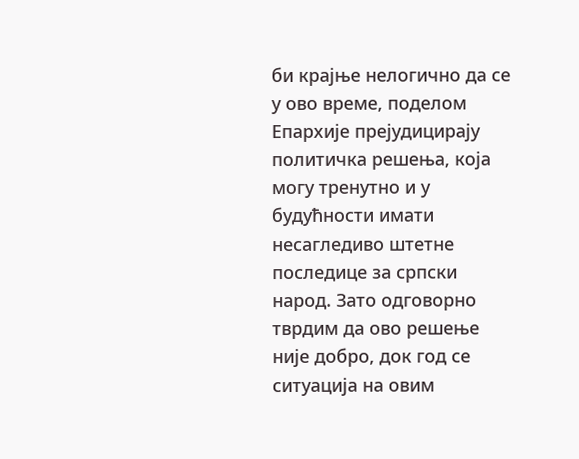би крајње нелогично да се у ово време, поделом Епархије прејудицирају политичка решења, која могу тренутно и у будућности имати несагледиво штетне последице за српски народ. Зато одговорно тврдим да ово решење није добро, док год се ситуација на овим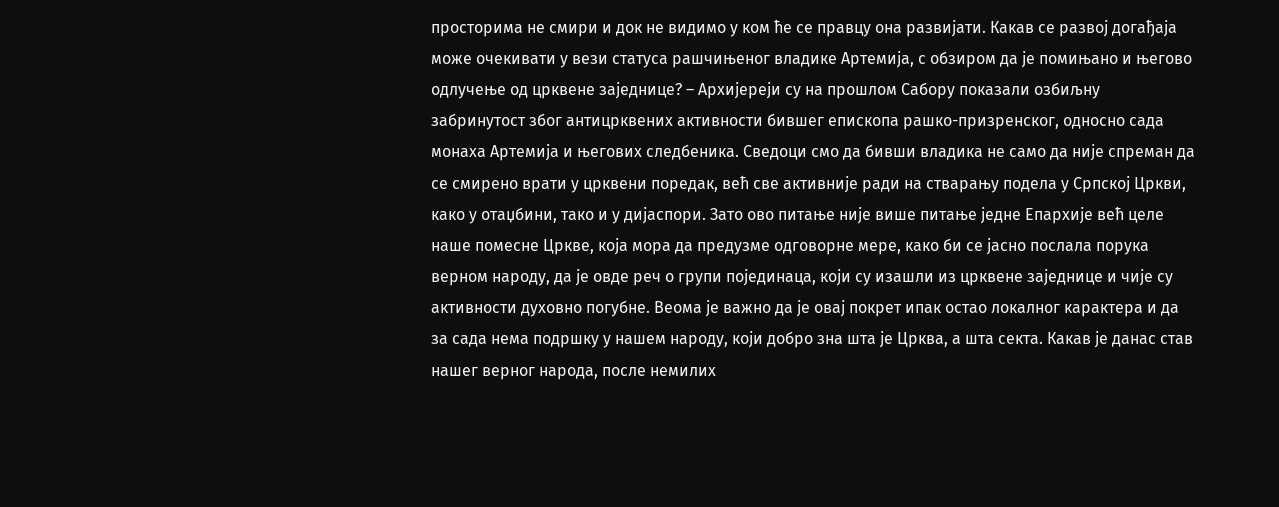просторима не смири и док не видимо у ком ће се правцу она развијати. Какав се развој догађаја може очекивати у вези статуса рашчињеног владике Артемија, с обзиром да је помињано и његово одлучење од црквене заједнице? – Архијереји су на прошлом Сабору показали озбиљну забринутост због антицрквених активности бившег епископа рашко-призренског, односно сада монаха Артемија и његових следбеника. Сведоци смо да бивши владика не само да није спреман да се смирено врати у црквени поредак, већ све активније ради на стварању подела у Српској Цркви, како у отаџбини, тако и у дијаспори. Зато ово питање није више питање једне Епархије већ целе наше помесне Цркве, која мора да предузме одговорне мере, како би се јасно послала порука верном народу, да је овде реч о групи појединаца, који су изашли из црквене заједнице и чије су активности духовно погубне. Веома је важно да је овај покрет ипак остао локалног карактера и да за сада нема подршку у нашем народу, који добро зна шта је Црква, а шта секта. Какав је данас став нашег верног народа, после немилих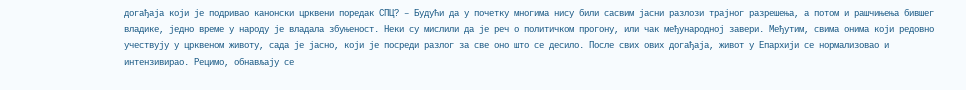догађаја који је подривао канонски црквени поредак СПЦ? – Будући да у почетку многима нису били сасвим јасни разлози трајног разрешења, а потом и рашчињења бившег владике, једно време у народу је владала збуњеност. Неки су мислили да је реч о политичком прогону, или чак међународној завери. Међутим, свима онима који редовно учествују у црквеном животу, сада је јасно, који је посреди разлог за све оно што се десило. После свих ових догађаја, живот у Епархији се нормализовао и интензивирао. Рецимо, обнављају се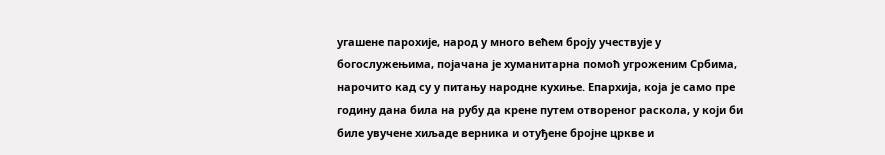угашене парохије, народ у много већем броју учествује у богослужењима, појачана је хуманитарна помоћ угроженим Србима, нарочито кад су у питању народне кухиње. Епархија, која је само пре годину дана била на рубу да крене путем отвореног раскола, у који би биле увучене хиљаде верника и отуђене бројне цркве и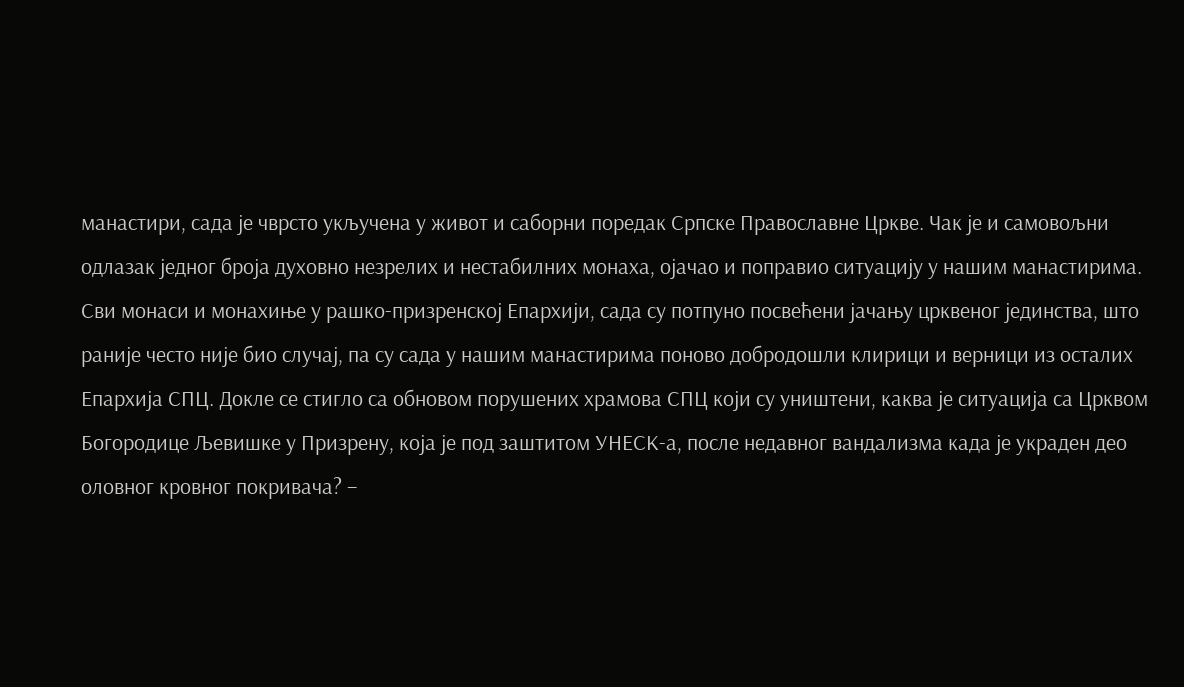манастири, сада је чврсто укључена у живот и саборни поредак Српске Православне Цркве. Чак је и самовољни одлазак једног броја духовно незрелих и нестабилних монаха, ојачао и поправио ситуацију у нашим манастирима. Сви монаси и монахиње у рашко-призренској Епархији, сада су потпуно посвећени јачању црквеног јединства, што раније често није био случај, па су сада у нашим манастирима поново добродошли клирици и верници из осталих Епархија СПЦ. Докле се стигло са обновом порушених храмова СПЦ који су уништени, каква је ситуација са Црквом Богородице Љевишке у Призрену, која је под заштитом УНЕСК-а, после недавног вандализма када је украден део оловног кровног покривача? –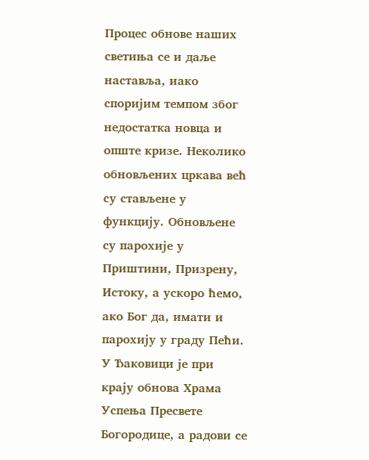Процес обнове наших светиња се и даље наставља, иако споријим темпом због недостатка новца и опште кризе. Неколико обновљених цркава већ су стављене у функцију. Обновљене су парохије у Приштини, Призрену, Истоку, а ускоро ћемо, ако Бог да, имати и парохију у граду Пећи. У Ђаковици је при крају обнова Храма Успења Пресвете Богородице, а радови се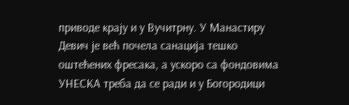приводе крају и у Вучитрну. У Манастиру Девич је већ почела санација тешко оштећених фресака, а ускоро са фондовима УНЕСКА треба да се ради и у Богородици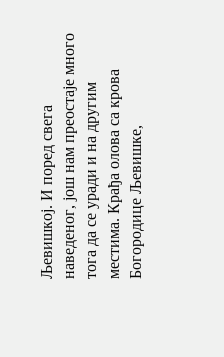Љевишкој. И поред свега наведеног, још нам преостаје много тога да се уради и на другим местима. Крађа олова са крова Богородице Љевишке,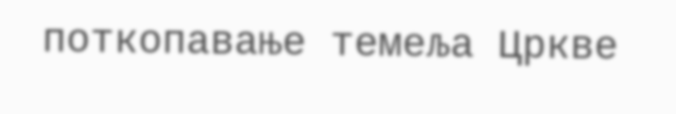поткопавање темеља Цркве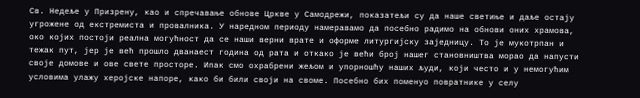Св. Недеље у Призрену, као и спречавање обнове Цркве у Самодрежи, показатељи су да наше светиње и даље остају угрожене од екстремиста и провалника. У наредном периоду намеравамо да посебно радимо на обнови оних храмова, око којих постоји реална могућност да се наши верни врате и оформе литургијску заједницу. То је мукотрпан и тежак пут, јер је већ прошло дванаест година од рата и откако је већи број нашег становништва морао да напусти своје домове и ове свете просторе. Ипак смо охрабрени жељом и упорношћу наших људи, који често и у немогућим условима улажу херојске напоре, како би били своји на своме. Посебно бих поменуо повратнике у селу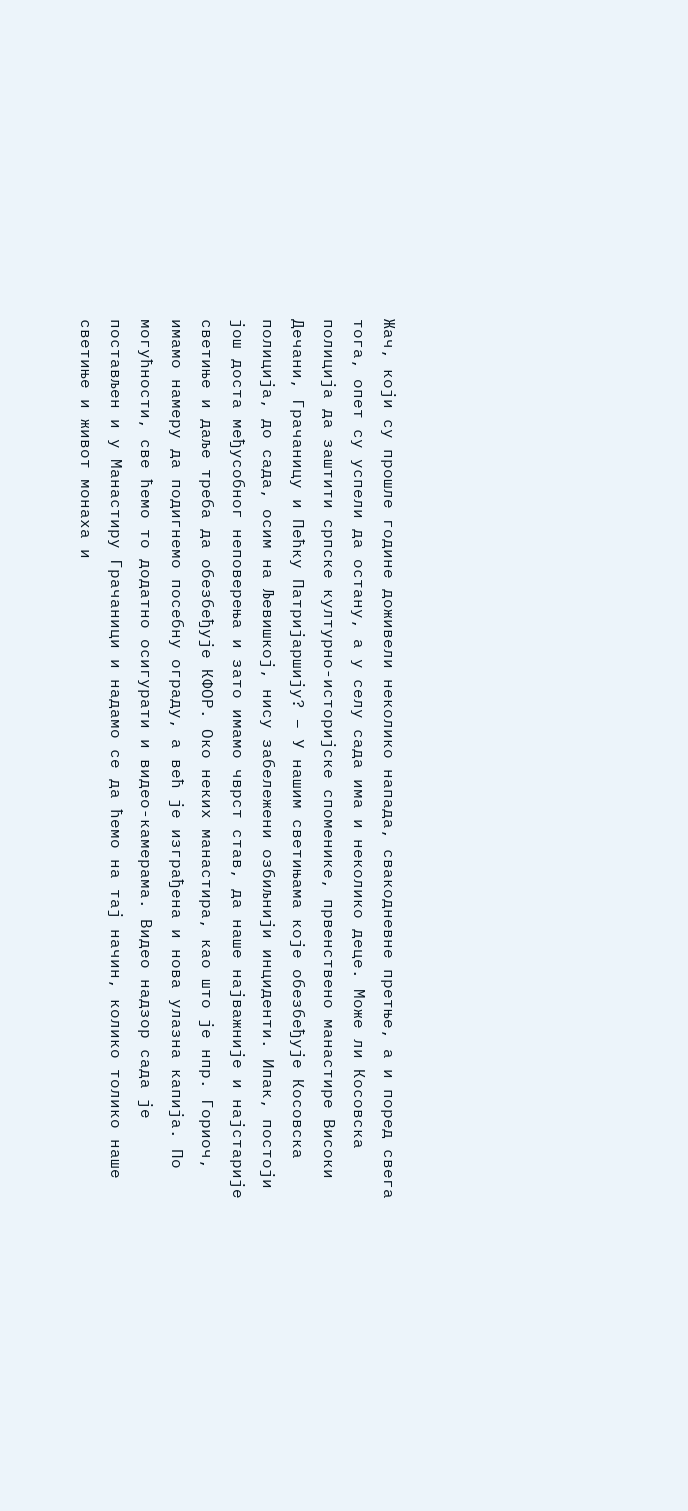Жач, који су прошле године доживели неколико напада, свакодневне претње, а и поред свега тога, опет су успели да остану, а у селу сада има и неколико деце. Може ли Косовска полиција да заштити српске културно-историјске споменике, првенствено манастире Високи Дечани, Грачаницу и Пећку Патријаршију? – У нашим светињама које обезбеђује Косовска полиција, до сада, осим на Љевишкој, нису забележени озбиљнији инциденти. Ипак, постоји још доста међусобног неповерења и зато имамо чврст став, да наше најважније и најстарије светиње и даље треба да обезбеђује КФОР. Око неких манастира, као што је нпр. Гориоч, имамо намеру да подигнемо посебну ограду, а већ је изграђена и нова улазна капија. По могућности, све ћемо то додатно осигурати и видео-камерама. Видео надзор сада је постављен и у Манaстиру Грачаници и надамо се да ћемо на тај начин, колико толико наше светиње и живот монаха и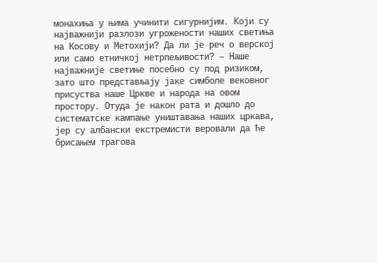монахиња у њима учинити сигурнијим. Који су најважнији разлози угрожености наших светиња на Косову и Метохији? Да ли је реч о верској или само етничкој нетрпељивости? – Наше најважније светиње посебно су под ризиком, зато што представљају јаке симболе вековног присуства наше Цркве и народа на овом простору. Отуда је након рата и дошло до систематске кампање уништавања наших цркава, јер су албански екстремисти веровали да ће брисањем трагова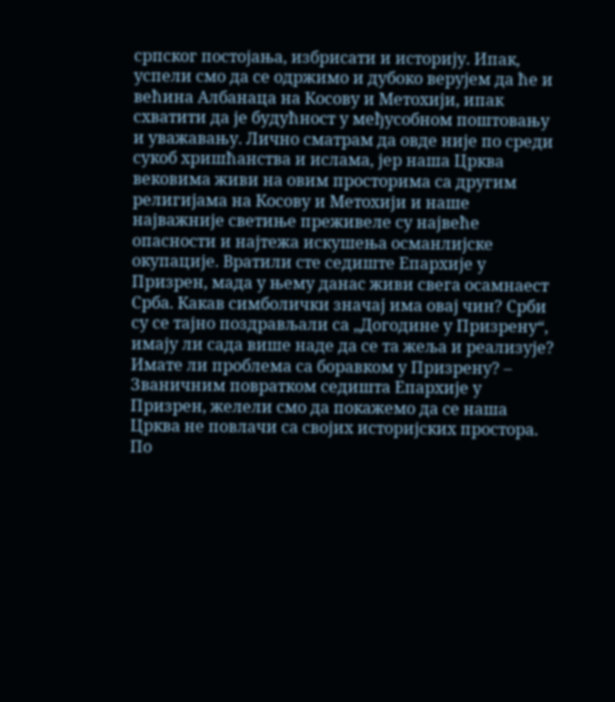српског постојања, избрисати и историју. Ипак, успели смо да се одржимо и дубоко верујем да ће и већина Албанаца на Косову и Метохији, ипак схватити да је будућност у међусобном поштовању и уважавању. Лично сматрам да овде није по среди сукоб хришћанства и ислама, јер наша Црква вековима живи на овим просторима са другим религијама на Косову и Метохији и наше најважније светиње преживеле су највеће опасности и најтежа искушења османлијске окупације. Вратили сте седиште Епархије у Призрен, мада у њему данас живи свега осамнаест Срба. Какав симболички значај има овај чин? Срби су се тајно поздрављали са „Догодине у Призрену“, имају ли сада више наде да се та жеља и реализује? Имате ли проблема са боравком у Призрену? – Званичним повратком седишта Епархије у Призрен, желели смо да покажемо да се наша Црква не повлачи са својих историјских простора. По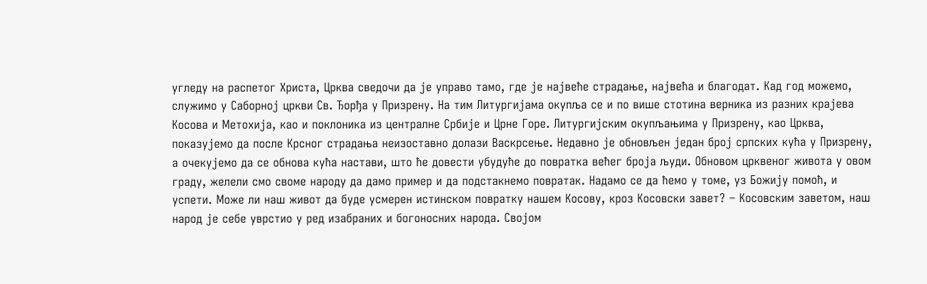угледу на распетог Христа, Црква сведочи да је управо тамо, где је највеће страдање, највећа и благодат. Кад год можемо, служимо у Саборној цркви Св. Ђорђа у Призрену. На тим Литургијама окупља се и по више стотина верника из разних крајева Косова и Метохија, као и поклоника из централне Србије и Црне Горе. Литургијским окупљањима у Призрену, као Црква, показујемо да после Крсног страдања неизоставно долази Васкрсење. Недавно је обновљен један број српских кућа у Призрену, а очекујемо да се обнова кућа настави, што ће довести убудуће до повратка већег броја људи. Обновом црквеног живота у овом граду, желели смо своме народу да дамо пример и да подстакнемо повратак. Надамо се да ћемо у томе, уз Божију помоћ, и успети. Може ли наш живот да буде усмерен истинском повратку нашем Косову, кроз Косовски завет? – Косовским заветом, наш народ је себе уврстио у ред изабраних и богоносних народа. Својом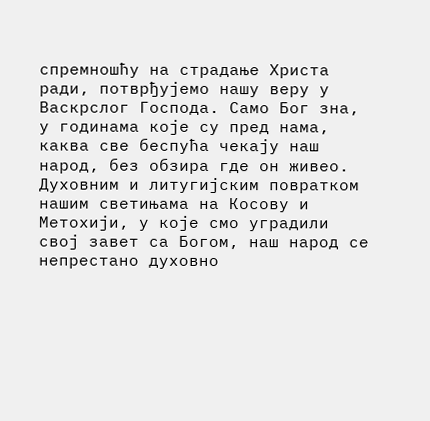спремношћу на страдање Христа ради, потврђујемо нашу веру у Васкрслог Господа. Само Бог зна, у годинама које су пред нама, каква све беспућа чекају наш народ, без обзира где он живео. Духовним и литугијским повратком нашим светињама на Косову и Метохији, у које смо уградили свој завет са Богом, наш народ се непрестано духовно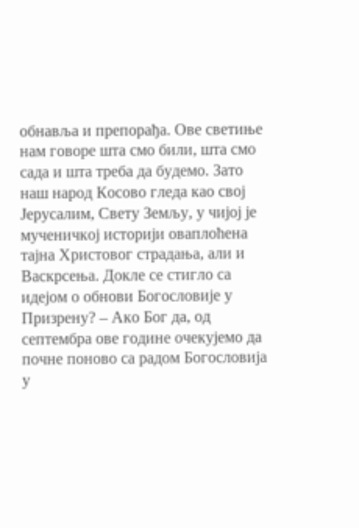обнавља и препорађа. Ове светиње нам говоре шта смо били, шта смо сада и шта треба да будемо. Зато наш народ Косово гледа као свој Јерусалим, Свету Земљу, у чијој је мученичкој историји оваплоћена тајна Христовог страдања, али и Васкрсења. Докле се стигло са идејом о обнови Богословије у Призрену? – Ако Бог да, од септембра ове године очекујемо да почне поново са радом Богословија у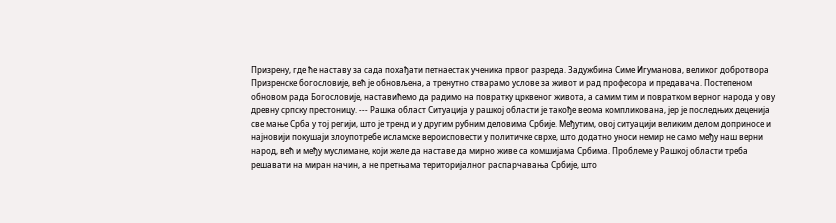Призрену, где ће наставу за сада похађати петнаестак ученика првог разреда. Задужбина Симе Игуманова, великог добротвора Призренске богословије, већ је обновљена, а тренутно стварамо услове за живот и рад професора и предавача. Постепеном обновом рада Богословије, наставићемо да радимо на повратку црквеног живота, а самим тим и повратком верног народа у ову древну српску престоницу. --- Рашка област Ситуација у рашкој области је такође веома компликована, јер је последњих деценија све мање Срба у тој регији, што је тренд и у другим рубним деловима Србије. Међутим, овој ситуацији великим делом доприносе и најновији покушаји злоупотребе исламске вероисповести у политичке сврхе, што додатно уноси немир не само међу наш верни народ, већ и међу муслимане, који желе да наставе да мирно живе са комшијама Србима. Проблеме у Рашкој области треба решавати на миран начин, а не претњама територијалног распарчавања Србије, што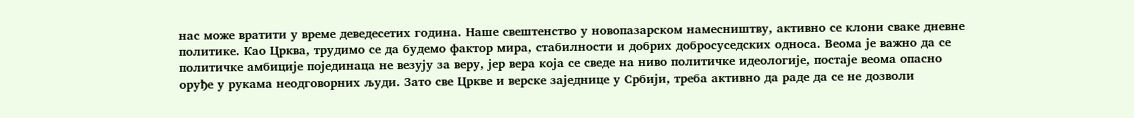нас може вратити у време деведесетих година. Наше свештенство у новопазарском намесништву, активно се клони сваке дневне политике. Као Црква, трудимо се да будемо фактор мира, стабилности и добрих добросуседских односа. Веома је важно да се политичке амбиције појединаца не везују за веру, јер вера која се сведе на ниво политичке идеологије, постаје веома опасно оруђе у рукама неодговорних људи. Зато све Цркве и верске заједнице у Србији, треба активно да раде да се не дозволи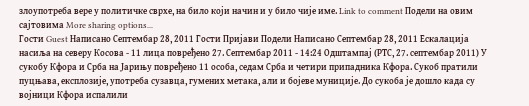злоупотреба вере у политичке сврхе, на било који начин и у било чије име. Link to comment Подели на овим сајтовима More sharing options...
Гости Guest Написано Септембар 28, 2011 Гости Пријави Подели Написано Септембар 28, 2011 Ескалација насиља на северу Косова - 11 лица повређено 27. Септембар 2011 - 14:24 Одштампај (РТС, 27. септембар 2011) У сукобу Кфора и Срба на Јарињу повређено 11 особа, седам Срба и четири припадника Кфора. Сукоб пратили пуцњава, експлозије, употреба сузавца, гумених метака, али и бојеве муниције. До сукоба је дошло када су војници Кфора испалили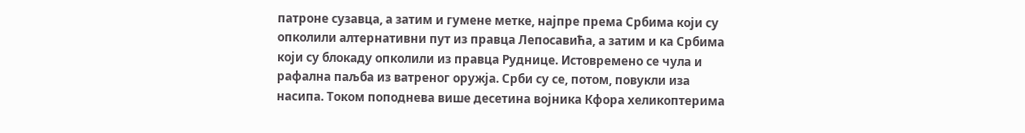патроне сузавца, а затим и гумене метке, најпре према Србима који су опколили алтернативни пут из правца Лепосавића, а затим и ка Србима који су блокаду опколили из правца Руднице. Истовремено се чула и рафална паљба из ватреног оружја. Срби су се, потом, повукли иза насипа. Током поподнева више десетина војника Кфора хеликоптерима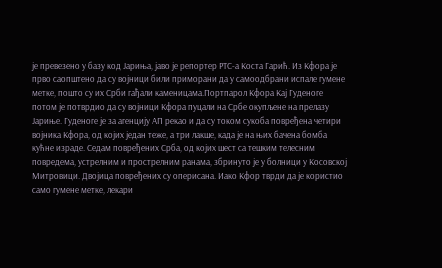је превезено у базу код Јариња, јаво је репортер РТС-а Коста Гарић. Из Кфора је прво саопштено да су војници били приморани да у самоодбрани испале гумене метке, пошто су их Срби гађали каменицама.Портпарол Кфора Кај Гуденоге потом је потврдио да су војници Кфора пуцали на Србе окупљене на прелазу Јариње. Гуденоге је за агенцију АП рекао и да су током сукоба повређена четири војника Кфора, од којих један теже, а три лакше, када је на њих бачена бомба кућне израде. Седам повређених Срба, од којих шест са тешким телесним повредема, устрелним и прострелним ранама, збринуто је у болници у Косовској Митровици. Двојица повређених су оперисана. Иако Кфор тврди да је користио само гумене метке, лекари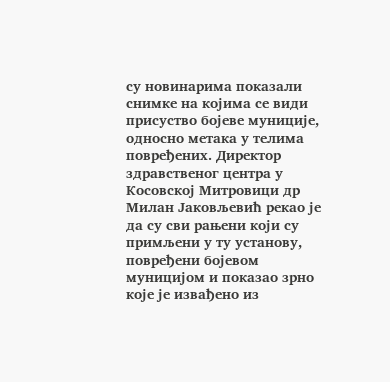су новинарима показали снимке на којима се види присуство бојеве муниције, односно метака у телима повређених. Директор здравственог центра у Косовској Митровици др Милан Јаковљевић рекао је да су сви рањени који су примљени у ту установу, повређени бојевом муницијом и показао зрно које је извађено из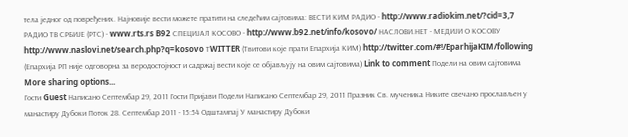тела једног од повређених. Најновије вести можете пратити на следећим сајтовима: ВЕСТИ КИМ РАДИО - http://www.radiokim.net/?cid=3,7 РАДИО ТВ СРБИЈЕ (РТС) - www.rts.rs B92 СПЕЦИЈАЛ КОСОВО - http://www.b92.net/info/kosovo/ НАСЛОВИ.НЕТ - МЕДИЈИ О КОСОВУ http://www.naslovi.net/search.php?q=kosovo ТWITTER (Твитови које прати Епархија КИМ) http://twitter.com/#!/EparhijaKIM/following (Епархија РП није одговорна за веродостојност и садржај вести које се објављују на овим сајтовима) Link to comment Подели на овим сајтовима More sharing options...
Гости Guest Написано Септембар 29, 2011 Гости Пријави Подели Написано Септембар 29, 2011 Празник Св. мученика Никите свечано прослављен у манастиру Дубоки Поток 28. Септембар 2011 - 15:54 Одштампај У манастиру Дубоки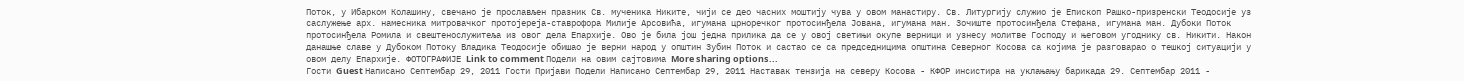Поток, у Ибарком Колашину, свечано је прослављен празник Св. мученика Никите, чији се део часних моштију чува у овом манастиру. Св. Литургију служио је Епископ Рашко-призренски Теодосије уз саслужење арх. намесника митровачког протојереја-ставрофора Милије Арсовића, игумана црноречког протосинђела Јована, игумана ман. Зочиште протосинђела Стефана, игумана ман. Дубоки Поток протосинђела Ромила и свештенослужитеља из овог дела Епархије. Ово је била још једна прилика да се у овој светињи окупе верници и узнесу молитве Господу и његовом угоднику св. Никити. Након данашње славе у Дубоком Потоку Владика Теодосије обишао је верни народ у општин Зубин Поток и састао се са председницима општина Северног Косова са којима је разговарао о тешкој ситуацији у овом делу Епархије. ФОТОГРАФИЈЕ Link to comment Подели на овим сајтовима More sharing options...
Гости Guest Написано Септембар 29, 2011 Гости Пријави Подели Написано Септембар 29, 2011 Наставак тензија на северу Косова - КФОР инсистира на уклањању барикада 29. Септембар 2011 -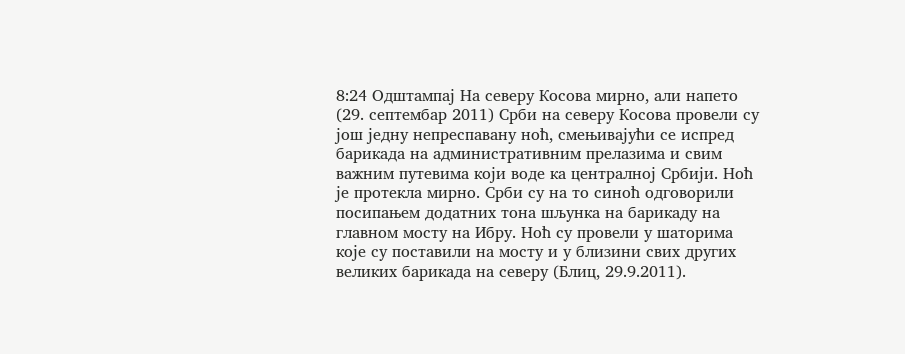8:24 Одштампај На северу Косова мирно, али напето (29. септембар 2011) Срби на северу Косова провели су још једну непреспавану ноћ, смењивајући се испред барикада на административним прелазима и свим важним путевима који воде ка централној Србији. Ноћ је протекла мирно. Срби су на то синоћ одговорили посипањем додатних тона шљунка на барикаду на главном мосту на Ибру. Ноћ су провели у шаторима које су поставили на мосту и у близини свих других великих барикада на северу (Блиц, 29.9.2011).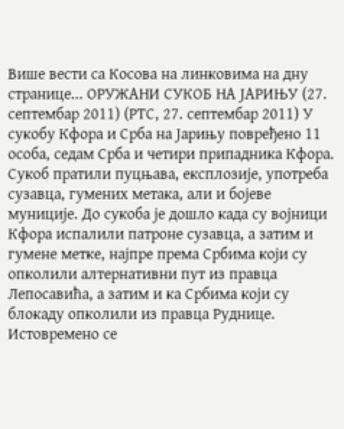Више вести са Косова на линковима на дну странице... ОРУЖАНИ СУКОБ НА ЈАРИЊУ (27. септембар 2011) (РТС, 27. септембар 2011) У сукобу Кфора и Срба на Јарињу повређено 11 особа, седам Срба и четири припадника Кфора. Сукоб пратили пуцњава, експлозије, употреба сузавца, гумених метака, али и бојеве муниције. До сукоба је дошло када су војници Кфора испалили патроне сузавца, а затим и гумене метке, најпре према Србима који су опколили алтернативни пут из правца Лепосавића, а затим и ка Србима који су блокаду опколили из правца Руднице. Истовремено се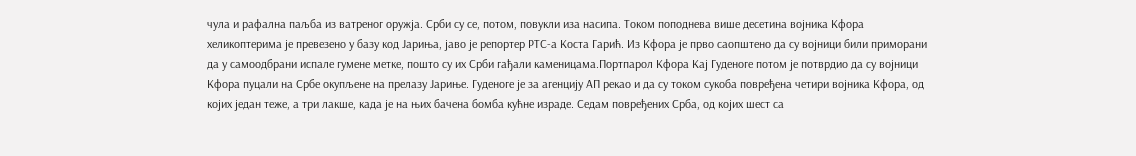чула и рафална паљба из ватреног оружја. Срби су се, потом, повукли иза насипа. Током поподнева више десетина војника Кфора хеликоптерима је превезено у базу код Јариња, јаво је репортер РТС-а Коста Гарић. Из Кфора је прво саопштено да су војници били приморани да у самоодбрани испале гумене метке, пошто су их Срби гађали каменицама.Портпарол Кфора Кај Гуденоге потом је потврдио да су војници Кфора пуцали на Србе окупљене на прелазу Јариње. Гуденоге је за агенцију АП рекао и да су током сукоба повређена четири војника Кфора, од којих један теже, а три лакше, када је на њих бачена бомба кућне израде. Седам повређених Срба, од којих шест са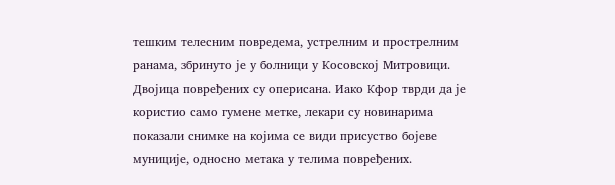тешким телесним повредема, устрелним и прострелним ранама, збринуто је у болници у Косовској Митровици. Двојица повређених су оперисана. Иако Кфор тврди да је користио само гумене метке, лекари су новинарима показали снимке на којима се види присуство бојеве муниције, односно метака у телима повређених.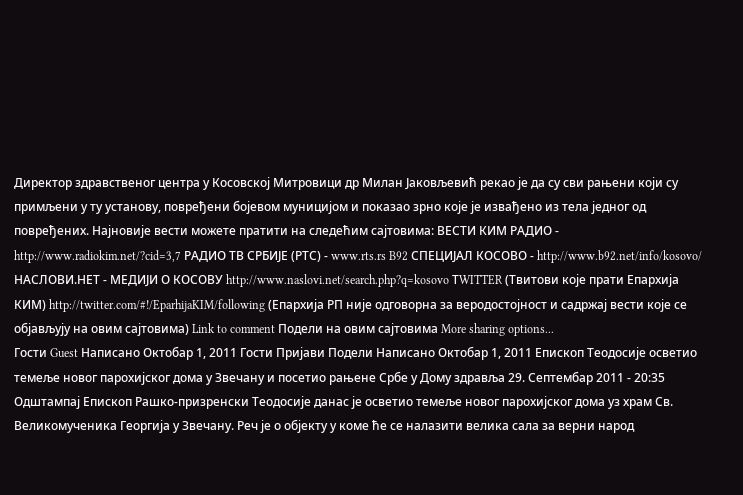Директор здравственог центра у Косовској Митровици др Милан Јаковљевић рекао је да су сви рањени који су примљени у ту установу, повређени бојевом муницијом и показао зрно које је извађено из тела једног од повређених. Најновије вести можете пратити на следећим сајтовима: ВЕСТИ КИМ РАДИО - http://www.radiokim.net/?cid=3,7 РАДИО ТВ СРБИЈЕ (РТС) - www.rts.rs B92 СПЕЦИЈАЛ КОСОВО - http://www.b92.net/info/kosovo/ НАСЛОВИ.НЕТ - МЕДИЈИ О КОСОВУ http://www.naslovi.net/search.php?q=kosovo ТWITTER (Твитови које прати Епархија КИМ) http://twitter.com/#!/EparhijaKIM/following (Епархија РП није одговорна за веродостојност и садржај вести које се објављују на овим сајтовима) Link to comment Подели на овим сајтовима More sharing options...
Гости Guest Написано Октобар 1, 2011 Гости Пријави Подели Написано Октобар 1, 2011 Епископ Теодосије осветио темеље новог парохијског дома у Звечану и посетио рањене Србе у Дому здравља 29. Септембар 2011 - 20:35 Одштампај Епископ Рашко-призренски Теодосије данас је осветио темеље новог парохијског дома уз храм Св. Великомученика Георгија у Звечану. Реч је о објекту у коме ће се налазити велика сала за верни народ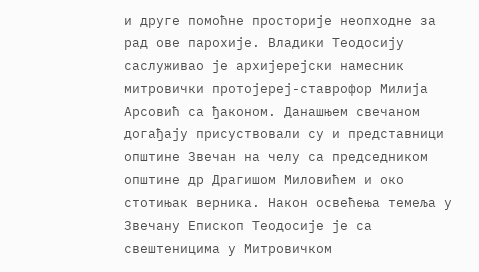и друге помоћне просторије неопходне за рад ове парохије. Владики Теодосију саслуживао је архијерејски намесник митровички протојереј-ставрофор Милија Арсовић са ђаконом. Данашњем свечаном догађају присуствовали су и представници општине Звечан на челу са председником општине др Драгишом Миловићем и око стотињак верника. Након освећења темеља у Звечану Епископ Теодосије је са свештеницима у Митровичком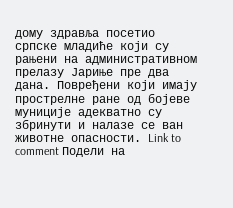дому здравља посетио српске младиће који су рањени на административном прелазу Јариње пре два дана. Повређени који имају прострелне ране од бојеве муниције адекватно су збринути и налазе се ван животне опасности. Link to comment Подели на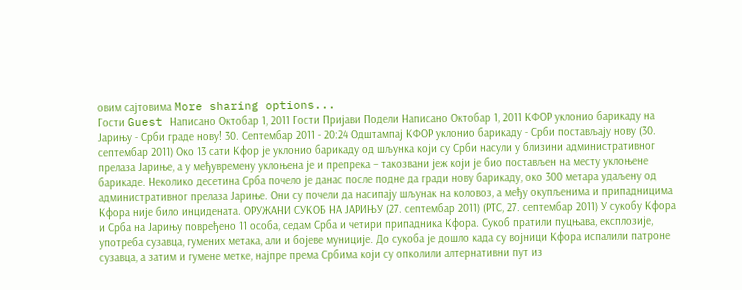овим сајтовима More sharing options...
Гости Guest Написано Октобар 1, 2011 Гости Пријави Подели Написано Октобар 1, 2011 КФОР уклонио барикаду на Јарињу - Срби граде нову! 30. Септембар 2011 - 20:24 Одштампај КФОР уклонио барикаду - Срби постављају нову (30. септембар 2011) Око 13 сати Кфор је уклонио барикаду од шљунка који су Срби насули у близини административног прелаза Јариње, а у међувремену уклоњена је и препрека – такозвани јеж који је био постављен на месту уклоњене барикаде. Неколико десетина Срба почело је данас после подне да гради нову барикаду, око 300 метара удаљену од административног прелаза Јариње. Они су почели да насипају шљунак на коловоз, а међу окупљенима и припадницима Кфора није било инцидената. ОРУЖАНИ СУКОБ НА ЈАРИЊУ (27. септембар 2011) (РТС, 27. септембар 2011) У сукобу Кфора и Срба на Јарињу повређено 11 особа, седам Срба и четири припадника Кфора. Сукоб пратили пуцњава, експлозије, употреба сузавца, гумених метака, али и бојеве муниције. До сукоба је дошло када су војници Кфора испалили патроне сузавца, а затим и гумене метке, најпре према Србима који су опколили алтернативни пут из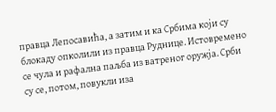правца Лепосавића, а затим и ка Србима који су блокаду опколили из правца Руднице. Истовремено се чула и рафална паљба из ватреног оружја. Срби су се, потом, повукли иза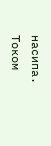насипа. Током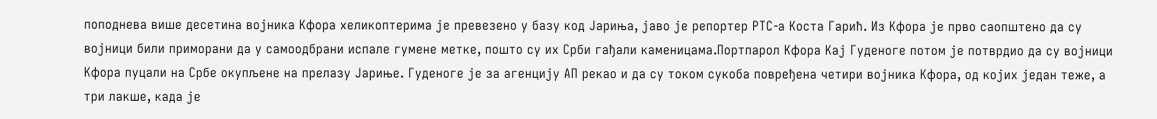поподнева више десетина војника Кфора хеликоптерима је превезено у базу код Јариња, јаво је репортер РТС-а Коста Гарић. Из Кфора је прво саопштено да су војници били приморани да у самоодбрани испале гумене метке, пошто су их Срби гађали каменицама.Портпарол Кфора Кај Гуденоге потом је потврдио да су војници Кфора пуцали на Србе окупљене на прелазу Јариње. Гуденоге је за агенцију АП рекао и да су током сукоба повређена четири војника Кфора, од којих један теже, а три лакше, када је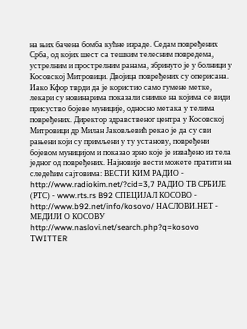на њих бачена бомба кућне израде. Седам повређених Срба, од којих шест са тешким телесним повредема, устрелним и прострелним ранама, збринуто је у болници у Косовској Митровици. Двојица повређених су оперисана. Иако Кфор тврди да је користио само гумене метке, лекари су новинарима показали снимке на којима се види присуство бојеве муниције, односно метака у телима повређених. Директор здравственог центра у Косовској Митровици др Милан Јаковљевић рекао је да су сви рањени који су примљени у ту установу, повређени бојевом муницијом и показао зрно које је извађено из тела једног од повређених. Најновије вести можете пратити на следећим сајтовима: ВЕСТИ КИМ РАДИО - http://www.radiokim.net/?cid=3,7 РАДИО ТВ СРБИЈЕ (РТС) - www.rts.rs B92 СПЕЦИЈАЛ КОСОВО - http://www.b92.net/info/kosovo/ НАСЛОВИ.НЕТ - МЕДИЈИ О КОСОВУ http://www.naslovi.net/search.php?q=kosovo ТWITTER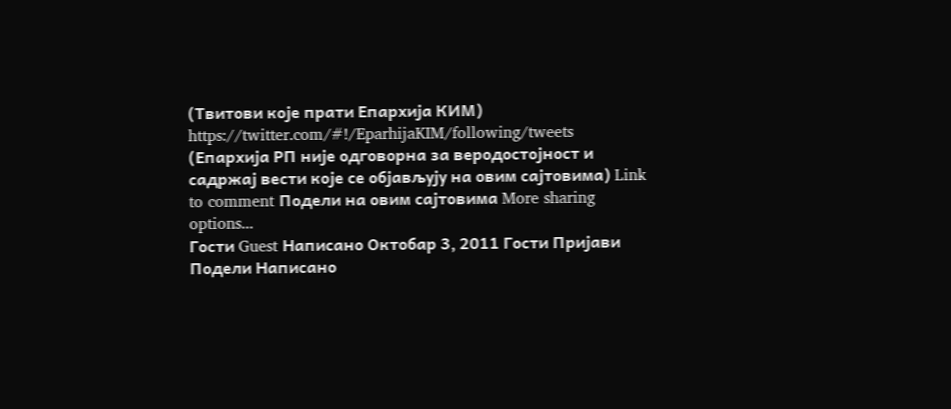(Твитови које прати Епархија КИМ) https://twitter.com/#!/EparhijaKIM/following/tweets (Епархија РП није одговорна за веродостојност и садржај вести које се објављују на овим сајтовима) Link to comment Подели на овим сајтовима More sharing options...
Гости Guest Написано Октобар 3, 2011 Гости Пријави Подели Написано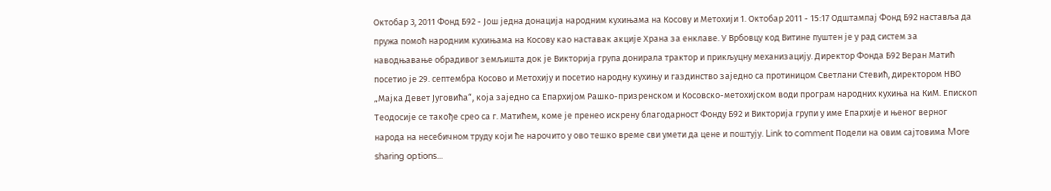Октобар 3, 2011 Фонд Б92 - Још једна донација народним кухињама на Косову и Метохији 1. Октобар 2011 - 15:17 Одштампај Фонд Б92 наставља да пружа помоћ народним кухињама на Косову као наставак акције Храна за енклаве. У Врбовцу код Витине пуштен је у рад систем за наводњавање обрадивог земљишта док је Викторија група донирала трактор и прикљуцну механизацију. Директор Фонда Б92 Веран Матић посетио је 29. септембра Косово и Метохију и посетио народну кухињу и газдинство заједно са протиницом Светлани Стевић, директором НВО „Мајка Девет Југовића“, која заједно са Епархијом Рашко-призренском и Косовско-метохијском води програм народних кухиња на КиМ. Епископ Теодосије се такође срео са г. Матићем, коме је пренео искрену благодарност Фонду Б92 и Викторија групи у име Епархије и њеног верног народа на несебичном труду који ће нарочито у ово тешко време сви умети да цене и поштују. Link to comment Подели на овим сајтовима More sharing options...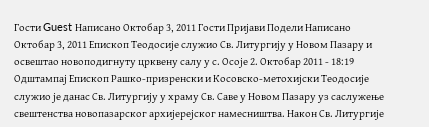Гости Guest Написано Октобар 3, 2011 Гости Пријави Подели Написано Октобар 3, 2011 Eпископ Теодосије служио Св. Литургију у Новом Пазару и освештао новоподигнуту црквену салу у с. Осоје 2. Октобар 2011 - 18:19 Одштампај Епископ Рашко-призренски и Косовско-метохијски Теодосије служио је данас Св. Литургију у храму Св. Саве у Новом Пазару уз саслужење свештенства новопазарског архијерејског намесништва. Након Св. Литургије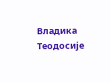Владика Теодосије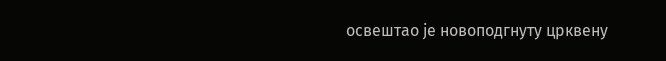освештао је новоподгнуту црквену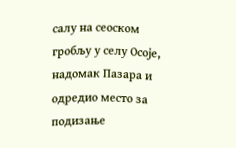салу на сеоском гробљу у селу Осоје, надомак Пазара и одредио место за подизање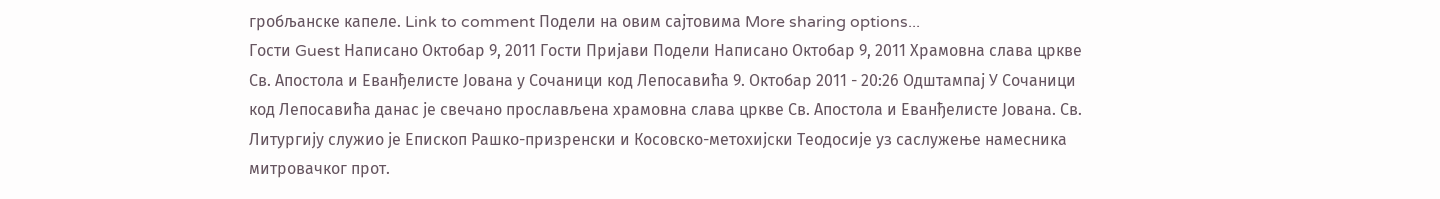гробљанске капеле. Link to comment Подели на овим сајтовима More sharing options...
Гости Guest Написано Октобар 9, 2011 Гости Пријави Подели Написано Октобар 9, 2011 Храмовна слава цркве Св. Апостола и Еванђелисте Јована у Сочаници код Лепосавића 9. Октобар 2011 - 20:26 Одштампај У Сочаници код Лепосавића данас је свечано прослављена храмовна слава цркве Св. Апостола и Еванђелисте Јована. Св. Литургију служио је Епископ Рашко-призренски и Косовско-метохијски Теодосије уз саслужење намесника митровачког прот.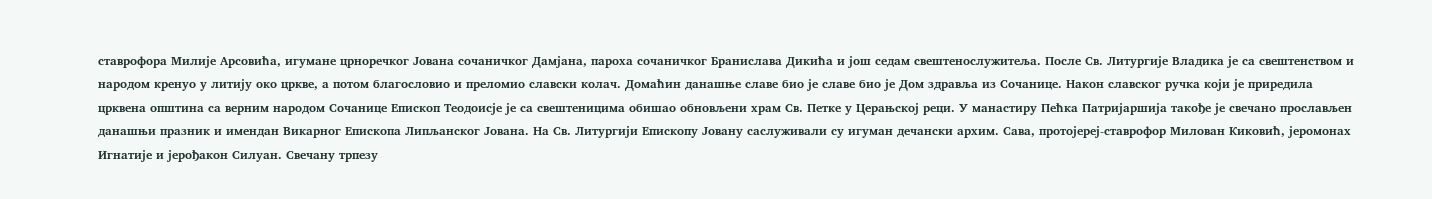ставрофора Милије Арсовића, игумане црноречког Јована сочаничког Дамјана, пароха сочаничког Бранислава Дикића и још седам свештенослужитеља. После Св. Литургије Владика је са свештенством и народом кренуо у литију око цркве, а потом благословио и преломио славски колач. Домаћин данашње славе био је славе био је Дом здравља из Сочанице. Након славског ручка који је приредила црквена општина са верним народом Сочанице Епископ Теодоисје је са свештеницима обишао обновљени храм Св. Петке у Церањској реци. У манастиру Пећка Патријаршија такође је свечано прослављен данашњи празник и имендан Викарног Епископа Липљанског Јована. На Св. Литургији Епископу Јовану саслуживали су игуман дечански архим. Сава, протојереј-ставрофор Милован Киковић, јеромонах Игнатије и јерођакон Силуан. Свечану трпезу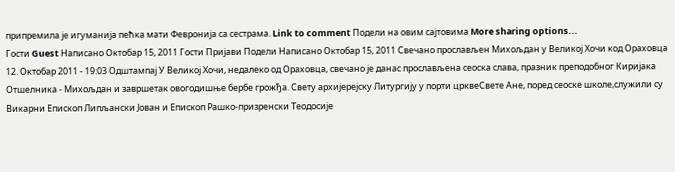припремила је игуманија пећка мати Февронија са сестрама. Link to comment Подели на овим сајтовима More sharing options...
Гости Guest Написано Октобар 15, 2011 Гости Пријави Подели Написано Октобар 15, 2011 Свечано прослављен Михољдан у Великој Хочи код Ораховца 12. Октобар 2011 - 19:03 Одштампај У Великој Хочи, недалеко од Ораховца, свечано је данас прослављена сеоска слава, празник преподобног Киријака Отшелника - Михољдан и завршетак овогодишње бербе грожђа. Свету архијерејску Литургију у порти црквеСвете Ане, поред сеоске школе,служили су Викарни Епископ Липљански Јован и Епископ Рашко-призренски Теодосије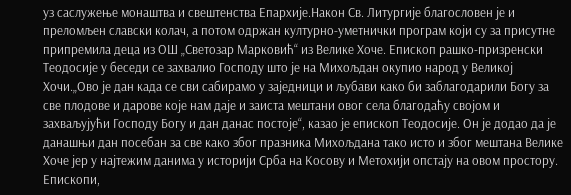уз саслужење монаштва и свештенства Епархије.Након Св. Литургије благословен је и преломљен славски колач, а потом одржан културно-уметнички програм који су за присутне припремила деца из ОШ „Светозар Марковић“ из Велике Хоче. Епископ рашко-призренски Теодосије у беседи се захвалио Господу што је на Михољдан окупио народ у Великој Хочи.„Ово је дан када се сви сабирамо у заједници и љубави како би заблагодарили Богу за све плодове и дарове које нам даје и заиста мештани овог села благодаћу својом и захваљујући Господу Богу и дан данас постоје“, казао је епископ Теодосије. Он је додао да је данашњи дан посебан за све како због празника Михољдана тако исто и због мештана Велике Хоче јер у најтежим данима у историји Срба на Косову и Метохији опстају на овом простору. Епископи,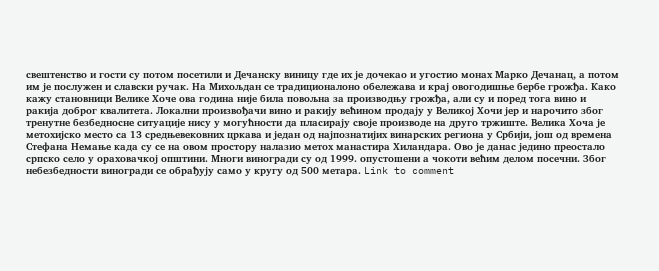свештенство и гости су потом посетили и Дечанску виницу где их је дочекао и угостио монах Марко Дечанац, а потом им је послужен и славски ручак. На Михољдан се традиционалоно обележава и крај овогодишње бербе грожђа. Како кажу становници Велике Хоче ова година није била повољна за производњу грожђа, али су и поред тога вино и ракија доброг квалитета. Локални произвођачи вино и ракију већином продају у Великој Хочи јер и нарочито због тренутне безбедносне ситуације нису у могућности да пласирају своје производе на друго тржиште. Велика Хоча је метохијско место са 13 средњевековних цркава и један од најпознатијих винарских региона у Србији, још од времена Стефана Немање када су се на овом простору налазио метох манастира Хиландара. Ово је данас једино преостало српско село у ораховачкој општини. Многи виногради су од 1999. опустошени а чокоти већим делом посечни. Због небезбедности виногради се обрађују само у кругу од 500 метара. Link to comment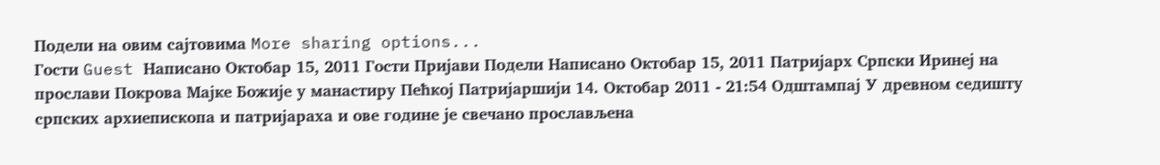Подели на овим сајтовима More sharing options...
Гости Guest Написано Октобар 15, 2011 Гости Пријави Подели Написано Октобар 15, 2011 Патријарх Српски Иринеј на прослави Покрова Мајке Божије у манастиру Пећкој Патријаршији 14. Октобар 2011 - 21:54 Одштампај У древном седишту српских архиепископа и патријараха и ове године је свечано прослављена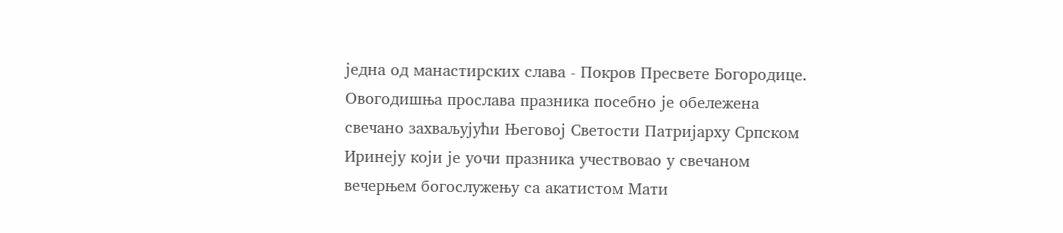једна од манастирских слава - Покров Пресвете Богородице. Овогодишња прослава празника посебно је обележена свечано захваљујући Његовој Светости Патријарху Српском Иринеју који је уочи празника учествовао у свечаном вечерњем богослужењу са акатистом Мати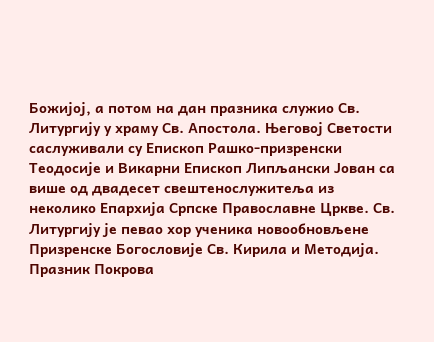Божијој, а потом на дан празника служио Св. Литургију у храму Св. Апостола. Његовој Светости саслуживали су Епископ Рашко-призренски Теодосије и Викарни Епископ Липљански Јован са више од двадесет свештенослужитеља из неколико Епархија Српске Православне Цркве. Св. Литургију је певао хор ученика новообновљене Призренске Богословије Св. Кирила и Методија. Празник Покрова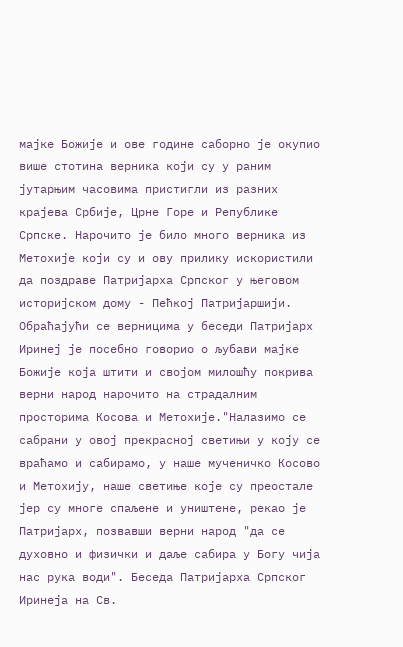мајке Божије и ове године саборно је окупио више стотина верника који су у раним јутарњим часовима пристигли из разних крајева Србије, Црне Горе и Републике Српске. Нарочито је било много верника из Метохије који су и ову прилику искористили да поздраве Патријарха Српског у његовом историјском дому - Пећкој Патријаршији. Обраћајући се верницима у беседи Патријарх Иринеј је посебно говорио о љубави мајке Божије која штити и својом милошћу покрива верни народ нарочито на страдалним просторима Косова и Метохије."Налазимо се сабрани у овој прекрасној светињи у коју се враћамо и сабирамо, у наше мученичко Косово и Метохију, наше светиње које су преостале јер су многе спаљене и уништене, рекао је Патријарх, позвавши верни народ "да се духовно и физички и даље сабира у Богу чија нас рука води". Беседа Патријарха Српског Иринеја на Св.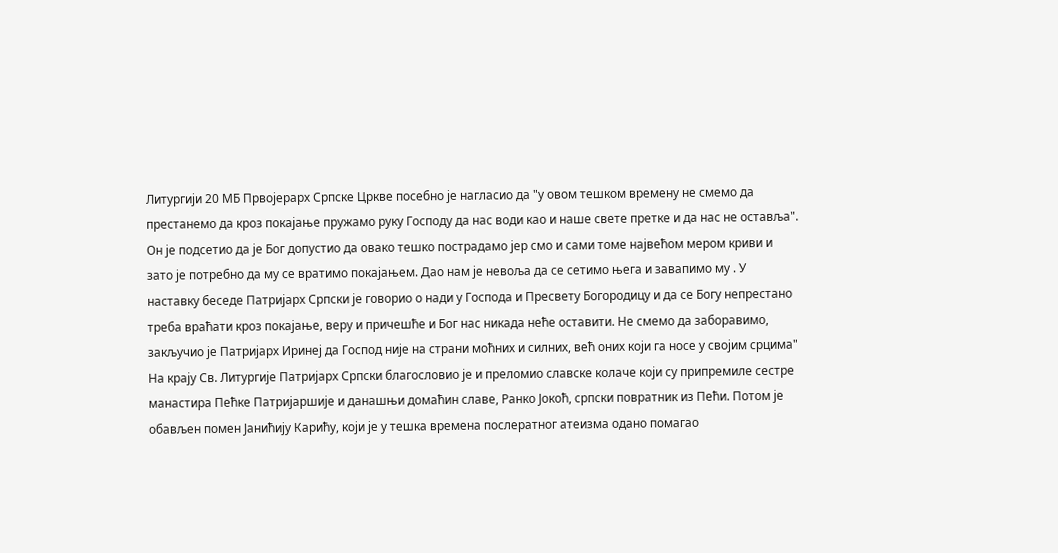Литургији 20 МБ Првојерарх Српске Цркве посебно је нагласио да "у овом тешком времену не смемо да престанемо да кроз покајање пружамо руку Господу да нас води као и наше свете претке и да нас не оставља". Он је подсетио да је Бог допустио да овако тешко пострадамо јер смо и сами томе највећом мером криви и зато је потребно да му се вратимо покајањем. Дао нам је невоља да се сетимо њега и завапимо му . У наставку беседе Патријарх Српски је говорио о нади у Господа и Пресвету Богородицу и да се Богу непрестано треба враћати кроз покајање, веру и причешће и Бог нас никада неће оставити. Не смемо да заборавимо, закључио је Патријарх Иринеј да Господ није на страни моћних и силних, већ оних који га носе у својим срцима" На крају Св. Литургије Патријарх Српски благословио је и преломио славске колаче који су припремиле сестре манастира Пећке Патријаршије и данашњи домаћин славе, Ранко Јокоћ, српски повратник из Пећи. Потом је обављен помен Јанићију Карићу, који је у тешка времена послератног атеизма одано помагао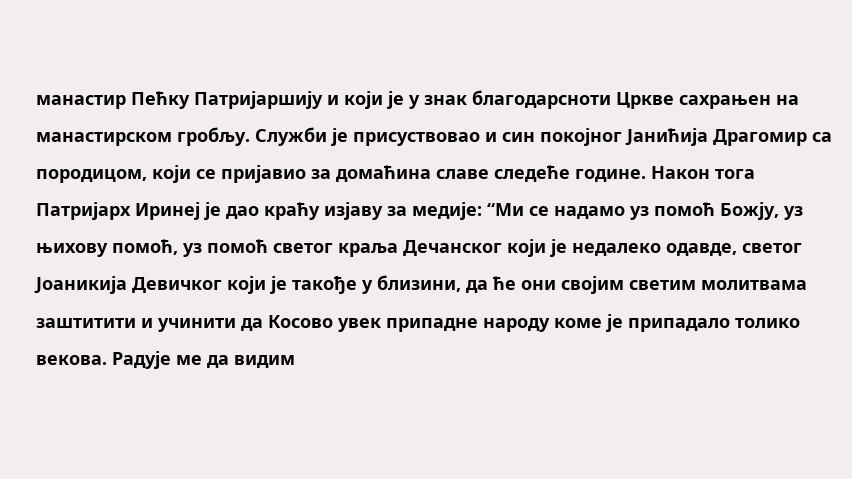манастир Пећку Патријаршију и који је у знак благодарсноти Цркве сахрањен на манастирском гробљу. Служби је присуствовао и син покојног Јанићија Драгомир са породицом, који се пријавио за домаћина славе следеће године. Након тога Патријарх Иринеј је дао краћу изјаву за медије: “Ми се надамо уз помоћ Божју, уз њихову помоћ, уз помоћ светог краља Дечанског који је недалеко одавде, светог Јоаникија Девичког који је такође у близини, да ће они својим светим молитвама заштитити и учинити да Косово увек припадне народу коме је припадало толико векова. Радује ме да видим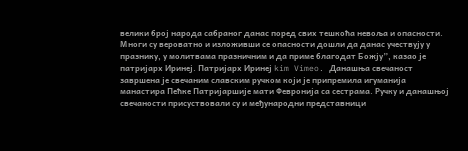велики број народа сабраног данас поред свих тешкоћа невоља и опасности. Многи су вероватно и изложивши се опасности дошли да данас учествују у празнику, у молитвама празничним и да приме благодат Божју”, казао је патријарх Иринеј. Патријарх Иринеј kim Vimeo. Данашња свечаност завршена је свечаним славским ручком који је припремила игуманија манастира Пећке Патријаршије мати Февронија са сестрама. Ручку и данашњој свечаности присуствовали су и међународни представници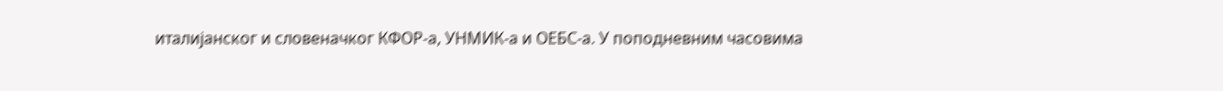италијанског и словеначког КФОР-а, УНМИК-а и ОЕБС-а. У поподневним часовима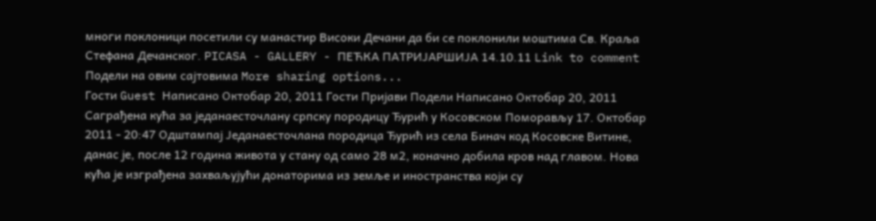многи поклоници посетили су манастир Високи Дечани да би се поклонили моштима Св. Краља Стефана Дечанског. PICASA - GALLERY - ПЕЋКА ПАТРИЈАРШИЈА 14.10.11 Link to comment Подели на овим сајтовима More sharing options...
Гости Guest Написано Октобар 20, 2011 Гости Пријави Подели Написано Октобар 20, 2011 Саграђена кућа за једанаесточлану српску породицу Ђурић у Косовском Поморављу 17. Октобар 2011 - 20:47 Одштампај Jеданаесточлана породица Ђурић из села Бинач код Косовске Витине, данас је, после 12 година живота у стану од само 28 м2, коначно добила кров над главом. Нова кућа је изграђена захваљујући донаторима из земље и иностранства који су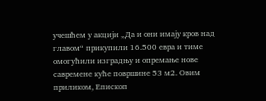учешћем у акцији „Да и они имају кров над главом“ прикупили 16.500 евра и тиме омогућили изградњу и опремање нове савремене куће површине 53 м2. Овим приликом, Епископ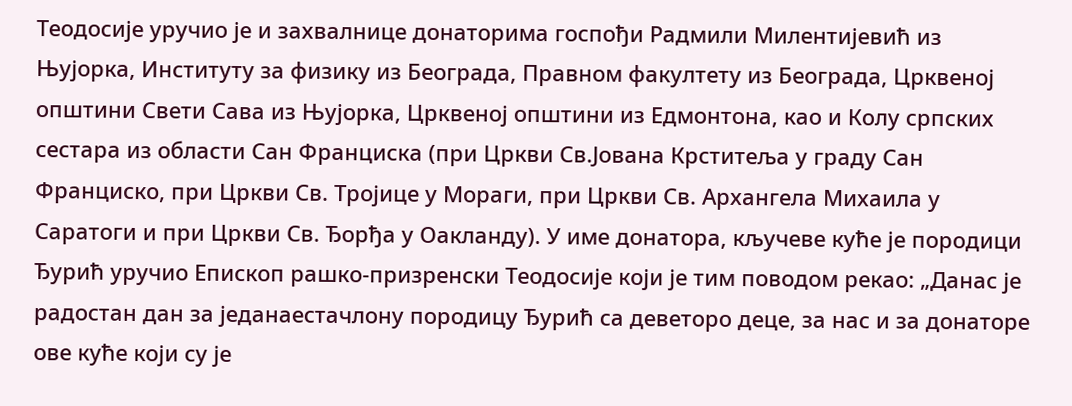Теодосије уручио је и захвалнице донаторима госпођи Радмили Милентијевић из Њујорка, Институту за физику из Београда, Правном факултету из Београда, Црквеној општини Свети Сава из Њујорка, Црквеној општини из Едмонтона, као и Колу српских сестара из области Сан Франциска (при Цркви Св.Јована Крститеља у граду Сан Франциско, при Цркви Св. Тројице у Мораги, при Цркви Св. Архангела Михаила у Саратоги и при Цркви Св. Ђорђа у Оакланду). У име донатора, кључеве куће је породици Ђурић уручио Епископ рашко-призренски Теодосије који је тим поводом рекао: „Данас је радостан дан за једанаестачлону породицу Ђурић са деветоро деце, за нас и за донаторе ове куће који су је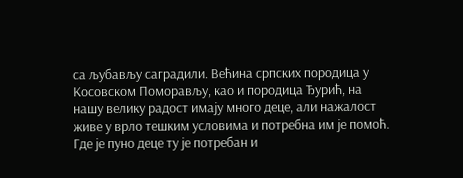са љубављу саградили. Већина српских породица у Косовском Поморављу, као и породица Ђурић, на нашу велику радост имају много деце, али нажалост живе у врло тешким условима и потребна им је помоћ. Где је пуно деце ту је потребан и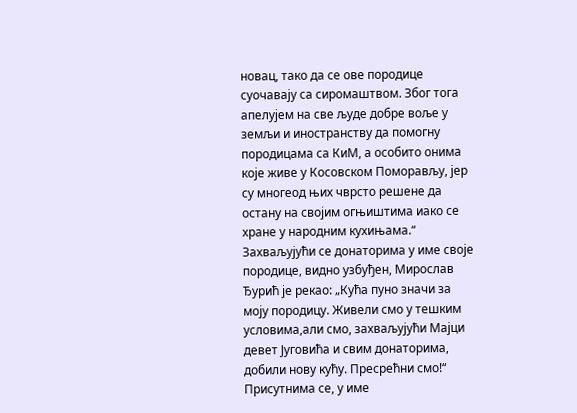новац, тако да се ове породице суочавају са сиромаштвом. Због тога апелујем на све људе добре воље у земљи и иностранству да помогну породицама са КиМ, а особито онима које живе у Косовском Поморављу, јер су многеод њих чврсто решене да остану на својим огњиштима иако се хране у народним кухињама.“ Захваљујући се донаторима у име своје породице, видно узбуђен, Мирослав Ђурић је рекао: „Кућа пуно значи за моју породицу. Живели смо у тешким условима,али смо, захваљујући Мајци девет Југовића и свим донаторима, добили нову кућу. Пресрећни смо!“ Присутнима се, у име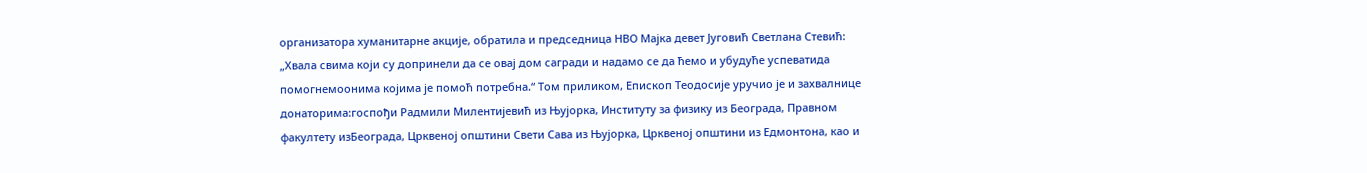организатора хуманитарне акције, обратила и председница НВО Мајка девет Југовић Светлана Стевић: „Хвала свима који су допринели да се овај дом сагради и надамо се да ћемо и убудуће успеватида помогнемоонима којима је помоћ потребна.“ Том приликом, Епископ Теодосије уручио је и захвалнице донаторима:госпођи Радмили Милентијевић из Њујорка, Институту за физику из Београда, Правном факултету изБеограда, Црквеној општини Свети Сава из Њујорка, Црквеној општини из Едмонтона, као и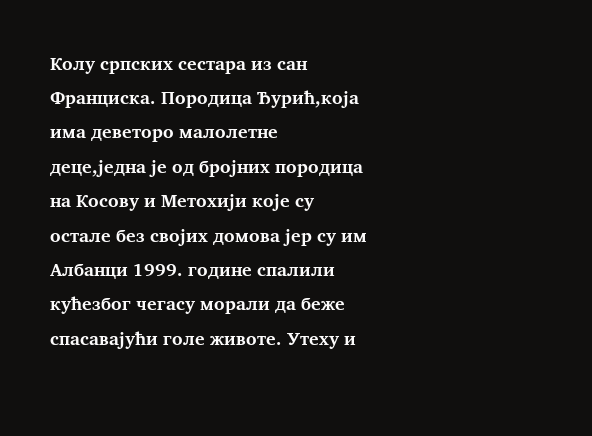Колу српских сестара из сан Франциска. Породица Ђурић,која има деветоро малолетне деце,једна је од бројних породица на Косову и Метохији које су остале без својих домова јер су им Албанци 1999. године спалили кућезбог чегасу морали да беже спасавајући голе животе. Утеху и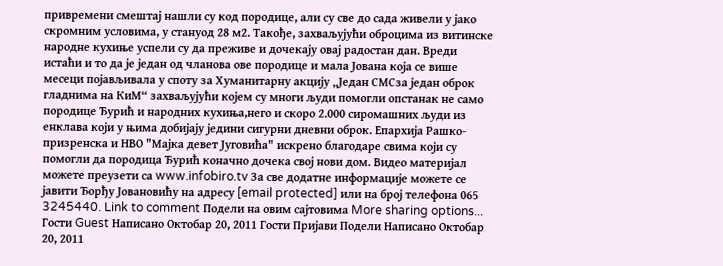привремени смештај нашли су код породице, али су све до сада живели у јако скромним условима, у стануод 28 м2. Такође, захваљујући оброцима из витинске народне кухиње успели су да преживе и дочекају овај радостан дан. Вреди истаћи и то да је један од чланова ове породице и мала Јована која се више месеци појављивала у споту за Хуманитарну акцију „Један СМСза један оброк гладнима на КиМ“ захваљујући којем су многи људи помогли опстанак не само породице Ђурић и народних кухиња,него и скоро 2.000 сиромашних људи из енклава који у њима добијају једини сигурни дневни оброк. Епархија Рашко-призренска и НВО "Мајка девет Југовића" искрено благодаре свима који су помогли да породица Ђурић коначно дочека свој нови дом. Видео материјал можете преузети са www.infobiro.tv За све додатне информације можете се јавити Ђорђу Јовановићу на адресу [email protected] или на број телефона 065 3245440. Link to comment Подели на овим сајтовима More sharing options...
Гости Guest Написано Октобар 20, 2011 Гости Пријави Подели Написано Октобар 20, 2011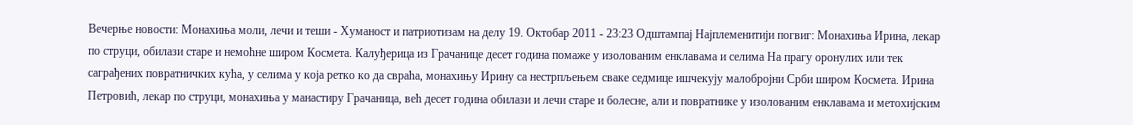Вечерње новости: Монахиња моли, лечи и теши - Хуманост и патриотизам на делу 19. Октобар 2011 - 23:23 Одштампај Најплеменитији погвиг: Монахиња Ирина, лекар по струци, обилази старе и немоћне широм Космета. Калуђерица из Грачанице десет година помаже у изолованим енклавама и селима На прагу оронулих или тек саграђених повратничких кућа, у селима у која ретко ко да свраћа, монахињу Ирину са нестрпљењем сваке седмице ишчекују малобројни Срби широм Космета. Ирина Петровић, лекар по струци, монахиња у манастиру Грачаница, већ десет година обилази и лечи старе и болесне, али и повратнике у изолованим енклавама и метохијским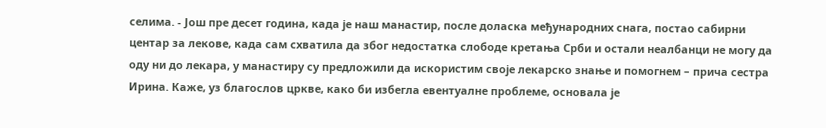селима. - Још пре десет година, када је наш манастир, после доласка међународних снага, постао сабирни центар за лекове, када сам схватила да због недостатка слободе кретања Срби и остали неалбанци не могу да оду ни до лекара, у манастиру су предложили да искористим своје лекарско знање и помогнем – прича сестра Ирина. Каже, уз благослов цркве, како би избегла евентуалне проблеме, основала је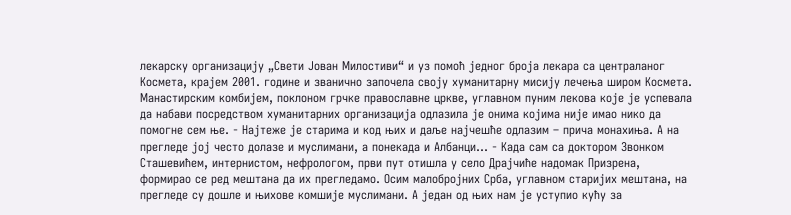лекарску организацију „Свети Јован Милостиви“ и уз помоћ једног броја лекара са централаног Космета, крајем 2001. године и званично започела своју хуманитарну мисију лечења широм Космета. Манастирским комбијем, поклоном грчке православне цркве, углавном пуним лекова које је успевала да набави посредством хуманитарних организација одлазила је онима којима није имао нико да помогне сем ње. - Најтеже је старима и код њих и даље најчешће одлазим – прича монахиња. А на прегледе јој често долазе и муслимани, а понекада и Албанци… - Када сам са доктором Звонком Сташевићем, интернистом, нефрологом, први пут отишла у село Драјчиће надомак Призрена, формирао се ред мештана да их прегледамо. Осим малобројних Срба, углавном старијих мештана, на прегледе су дошле и њихове комшије муслимани. А један од њих нам је уступио кућу за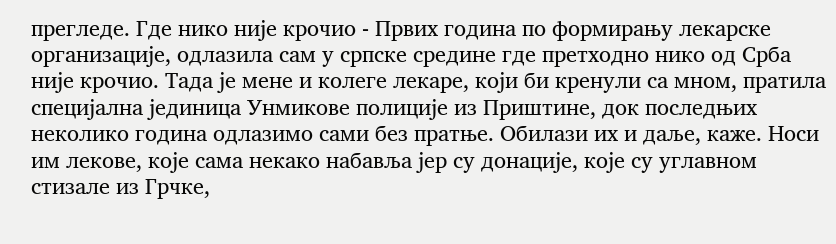прегледе. Где нико није крочио - Првих година по формирању лекарске организације, одлазила сам у српске средине где претходно нико од Срба није крочио. Тада је мене и колеге лекаре, који би кренули са мном, пратила специјална јединица Унмикове полиције из Приштине, док последњих неколико година одлазимо сами без пратње. Обилази их и даље, каже. Носи им лекове, које сама некако набавља јер су донације, које су углавном стизале из Грчке,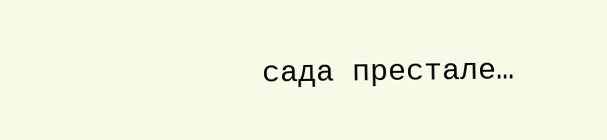сада престале…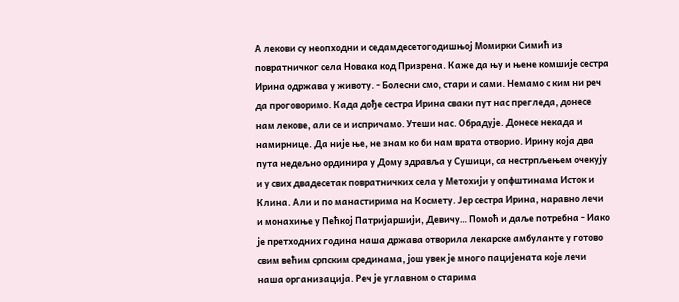А лекови су неопходни и седамдесетогодишњој Момирки Симић из повратничког села Новака код Призрена. Каже да њу и њене комшије сестра Ирина одржава у животу. - Болесни смо, стари и сами. Немамо с ким ни реч да проговоримо. Када дође сестра Ирина сваки пут нас прегледа, донесе нам лекове, али се и испричамо. Утеши нас. Обрадује. Донесе некада и намирнице. Да није ње, не знам ко би нам врата отворио. Ирину која два пута недељно ординира у Дому здравља у Сушици, са нестрпљењем очекују и у свих двадесетак повратничких села у Метохији у опфштинама Исток и Клина. Али и по манастирима на Космету. Јер сестра Ирина, наравно лечи и монахиње у Пећкој Патријаршији, Девичу… Помоћ и даље потребна - Иако је претходних година наша држава отворила лекарске амбуланте у готово свим већим српским срединама, још увек је много пацијената које лечи наша организација. Реч је углавном о старима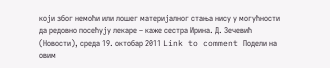који због немоћи или лошег материјалног стања нису у могућности да редовно посећују лекаре – каже сестра Ирина. Д. Зечевић (Новости), среда 19. октобар 2011 Link to comment Подели на овим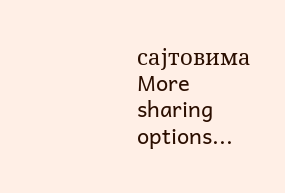сајтовима More sharing options...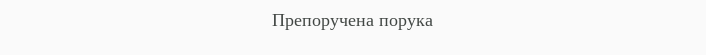Препоручена порука